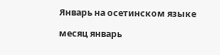Январь на осетинском языке

месяц январь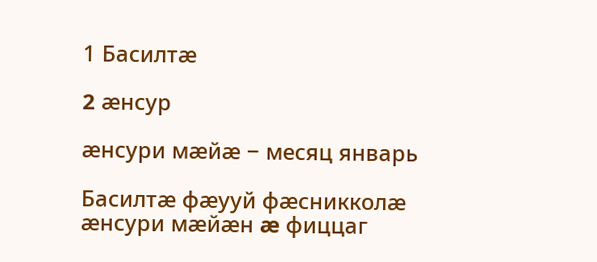1 Басилтæ

2 æнсур

æнсури мæйæ − месяц январь

Басилтæ фæууй фæсникколæ æнсури мæйæн æ фиццаг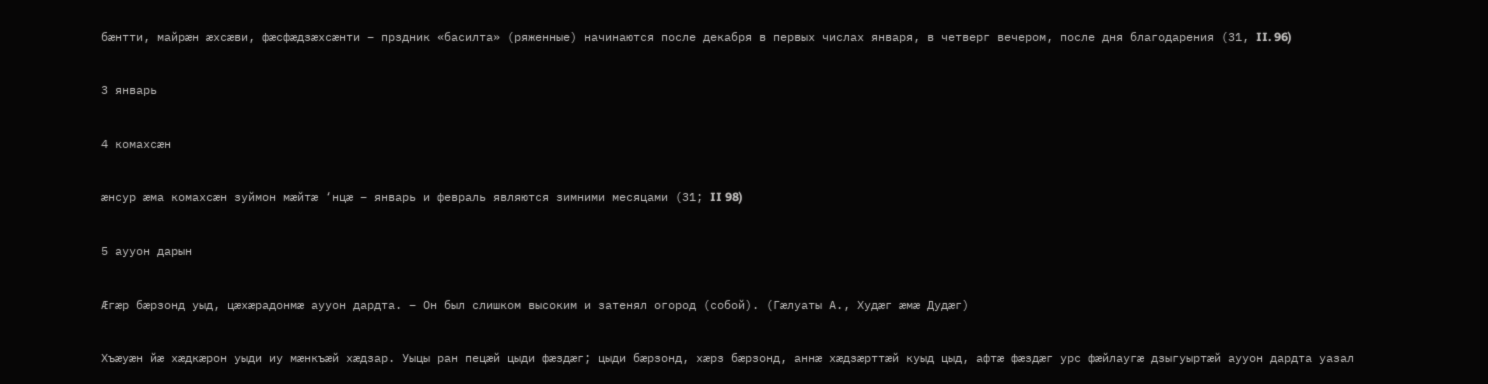бæнтти, майрæн æхсæви, фæсфæдзæхсæнти − прздник «басилта» (ряженные) начинаются после декабря в первых числах января, в четверг вечером, после дня благодарения (31, II. 96)

3 январь

4 комахсæн

æнсур æма комахсæн зуймон мæйтæ ‘нцæ − январь и февраль являются зимними месяцами (31; II 98)

5 аууон дарын

Æгæр бæрзонд уыд, цæхæрадонмæ аууон дардта. – Он был слишком высоким и затенял огород (собой). (Гæлуаты А., Худæг æмæ Дудæг)

Хъæуæн йæ хæдкæрон уыди иу мæнкъæй хæдзар. Уыцы ран пецæй цыди фæздæг; цыди бæрзонд, хæрз бæрзонд, аннæ хæдзæрттæй куыд цыд, афтæ фæздæг урс фæйлаугæ дзыгуыртæй аууон дардта уазал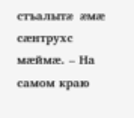стъалытæ æмæ сæнтрухс мæймæ. – На самом краю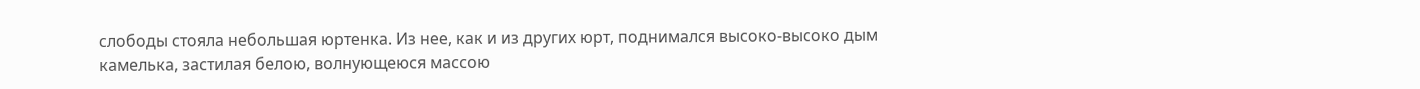слободы стояла небольшая юртенка. Из нее, как и из других юрт, поднимался высоко-высоко дым камелька, застилая белою, волнующеюся массою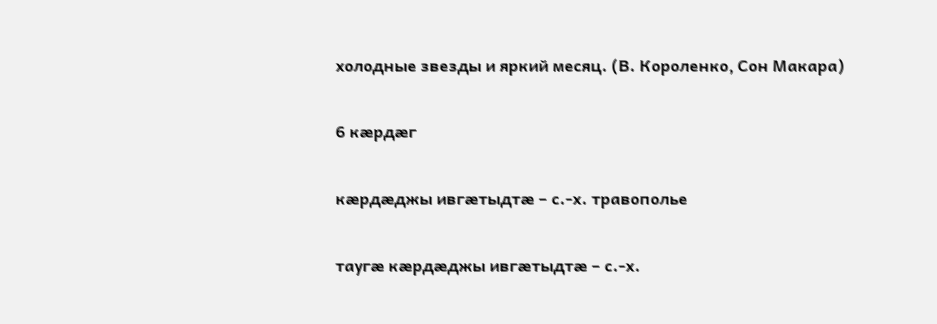холодные звезды и яркий месяц. (В. Короленко, Сон Макара)

6 кæрдæг

кæрдæджы ивгæтыдтæ – с.-х. травополье

таугæ кæрдæджы ивгæтыдтæ – с.-х.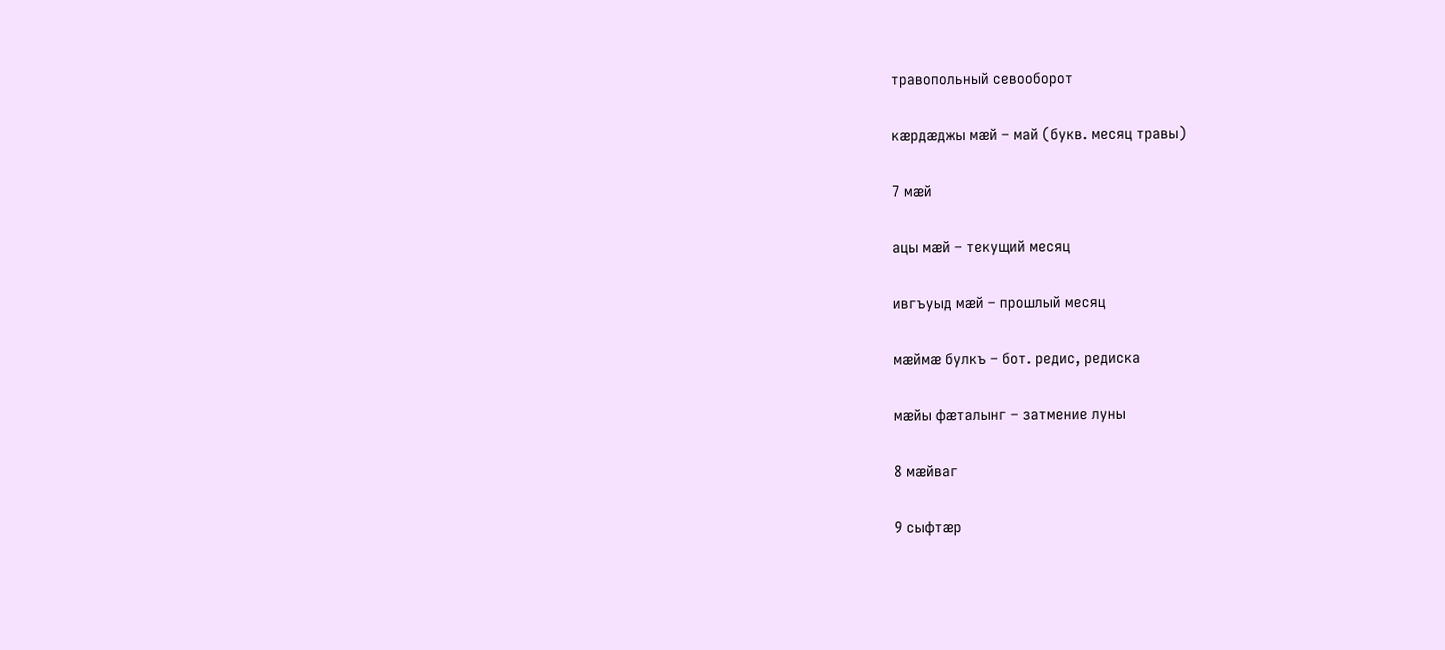травопольный севооборот

кæрдæджы мæй – май (букв. месяц травы)

7 мæй

ацы мæй – текущий месяц

ивгъуыд мæй – прошлый месяц

мæймæ булкъ – бот. редис, редиска

мæйы фæталынг – затмение луны

8 мæйваг

9 сыфтæр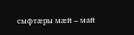сыфтæры мæй – май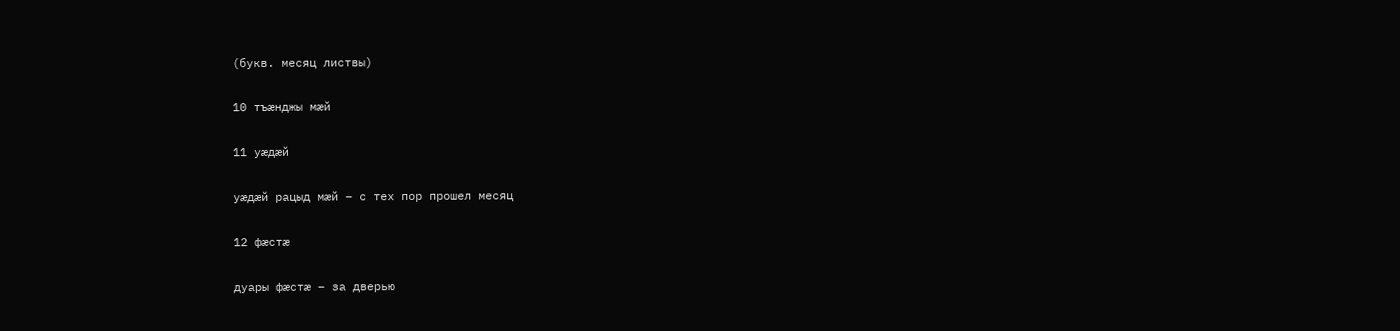(букв. месяц листвы)

10 тъæнджы мæй

11 уæдæй

уæдæй рацыд мæй – с тех пор прошел месяц

12 фæстæ

дуары фæстæ – за дверью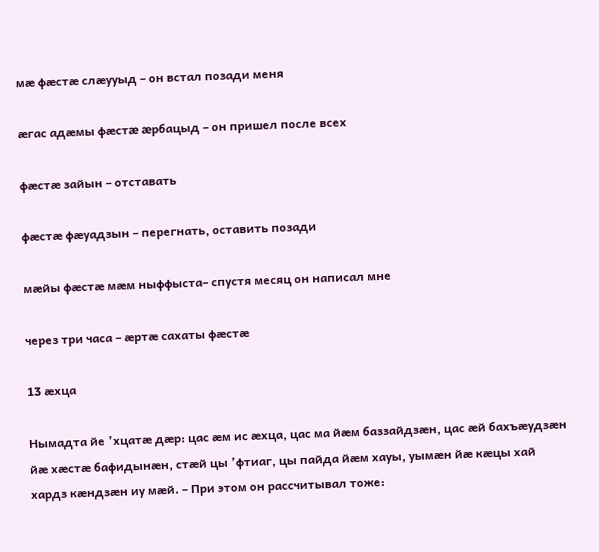мæ фæстæ слæууыд – он встал позади меня

æгас адæмы фæстæ æрбацыд – он пришел после всех

фæстæ зайын – отставать

фæстæ фæуадзын – перегнать, оставить позади

мæйы фæстæ мæм ныффыста– спустя месяц он написал мне

через три часа – æртæ сахаты фæстæ

13 æхца

Нымадта йе ’хцатæ дæр: цас æм ис æхца, цас ма йæм баззайдзæн, цас æй бахъæудзæн йæ хæстæ бафидынæн, стæй цы ’фтиаг, цы пайда йæм хауы, уымæн йæ кæцы хай хардз кæндзæн иу мæй. – При этом он рассчитывал тоже: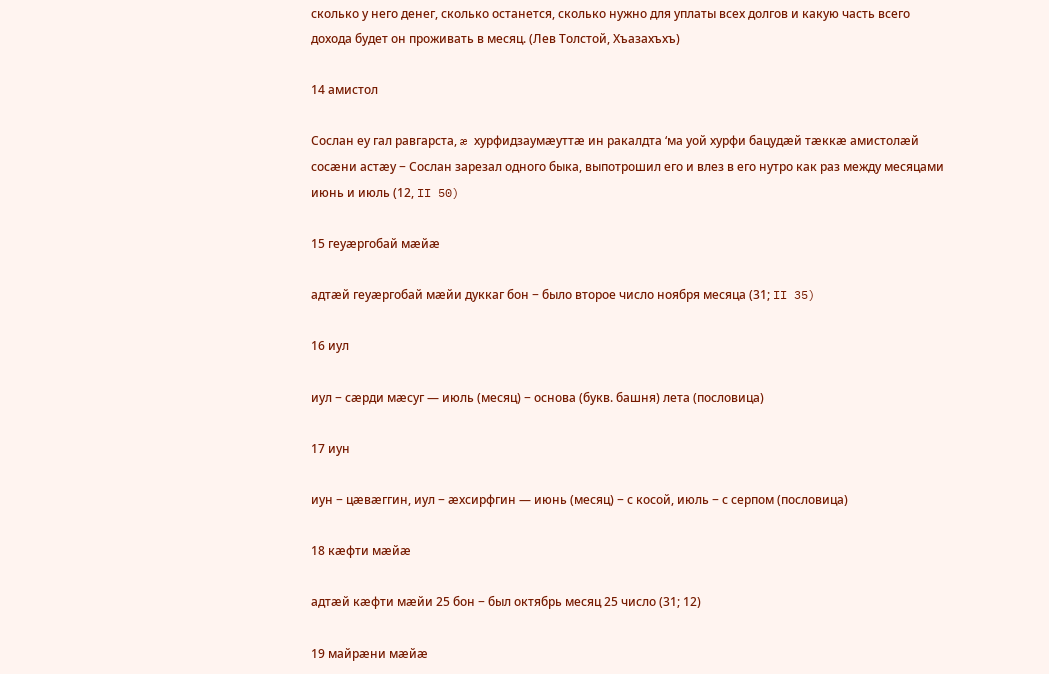сколько у него денег, сколько останется, сколько нужно для уплаты всех долгов и какую часть всего дохода будет он проживать в месяц. (Лев Толстой, Хъазахъхъ)

14 амистол

Сослан еу гал равгарста, æ хурфидзаумæуттæ ин ракалдта ‘ма уой хурфи бацудæй тæккæ амистолæй сосæни астæу − Сослан зарезал одного быка, выпотрошил его и влез в его нутро как раз между месяцами июнь и июль (12, II 50)

15 геуæргобай мæйæ

адтæй геуæргобай мæйи дуккаг бон − было второе число ноября месяца (31; II 35)

16 иул

иул − сæрди мæсуг ― июль (месяц) − основа (букв. башня) лета (пословица)

17 иун

иун − цæвæггин, иул − æхсирфгин ― июнь (месяц) − с косой, июль − с серпом (пословица)

18 кæфти мæйæ

адтæй кæфти мæйи 25 бон − был октябрь месяц 25 число (31; 12)

19 майрæни мæйæ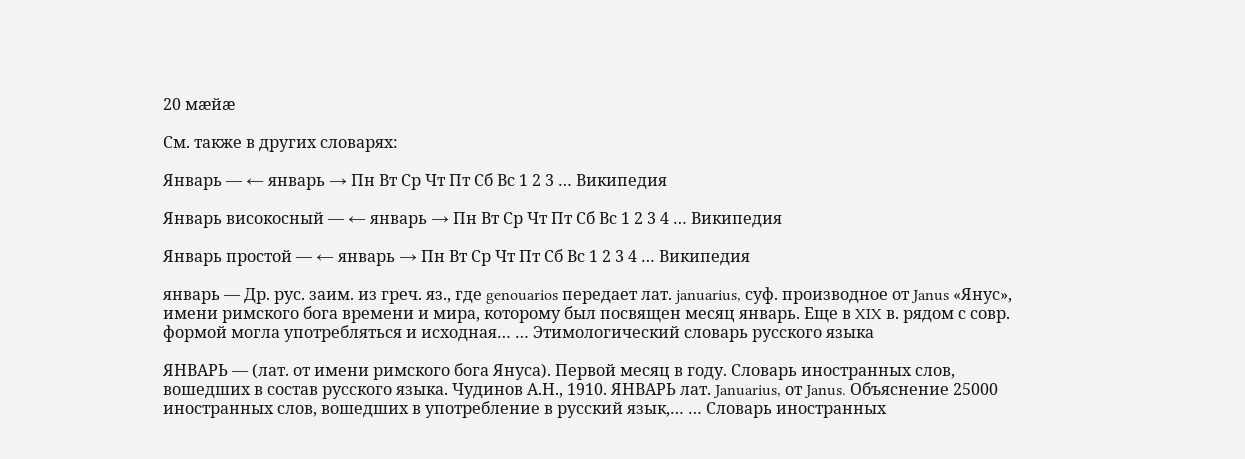20 мæйæ

См. также в других словарях:

Январь — ← январь → Пн Вт Ср Чт Пт Сб Вс 1 2 3 … Википедия

Январь високосный — ← январь → Пн Вт Ср Чт Пт Сб Вс 1 2 3 4 … Википедия

Январь простой — ← январь → Пн Вт Ср Чт Пт Сб Вс 1 2 3 4 … Википедия

январь — Др. рус. заим. из греч. яз., где genouarios передает лат. januarius, суф. производное от Janus «Янус», имени римского бога времени и мира, которому был посвящен месяц январь. Еще в XIX в. рядом с совр. формой могла употребляться и исходная… … Этимологический словарь русского языка

ЯНВАРЬ — (лат. от имени римского бога Януса). Первой месяц в году. Словарь иностранных слов, вошедших в состав русского языка. Чудинов А.Н., 1910. ЯНВАРЬ лат. Januarius, от Janus. Объяснение 25000 иностранных слов, вошедших в употребление в русский язык,… … Словарь иностранных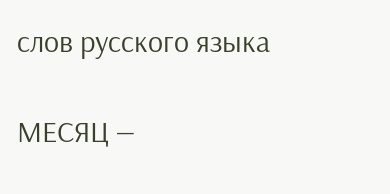слов русского языка

МЕСЯЦ —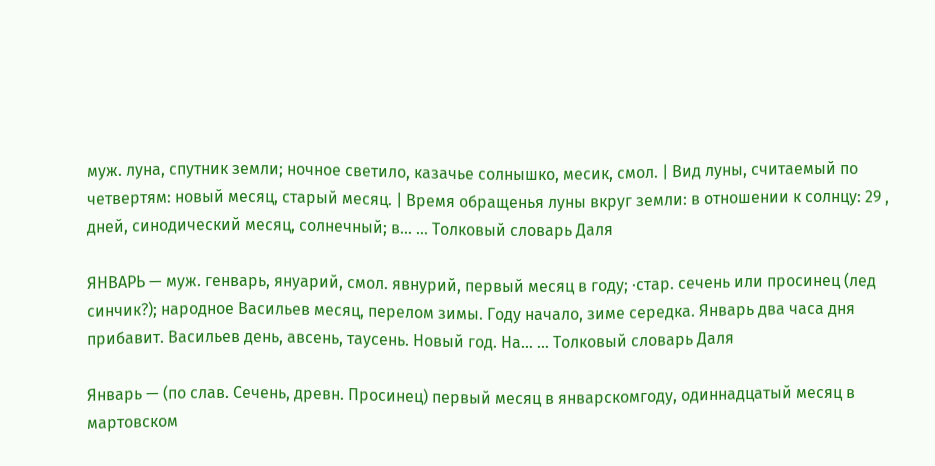муж. луна, спутник земли; ночное светило, казачье солнышко, месик, смол. | Вид луны, считаемый по четвертям: новый месяц, старый месяц. | Время обращенья луны вкруг земли: в отношении к солнцу: 29 , дней, синодический месяц, солнечный; в… … Толковый словарь Даля

ЯНВАРЬ — муж. генварь, януарий, смол. явнурий, первый месяц в году; ·стар. сечень или просинец (лед синчик?); народное Васильев месяц, перелом зимы. Году начало, зиме середка. Январь два часа дня прибавит. Васильев день, авсень, таусень. Новый год. На… … Толковый словарь Даля

Январь — (по слав. Сечень, древн. Просинец) первый месяц в январскомгоду, одиннадцатый месяц в мартовском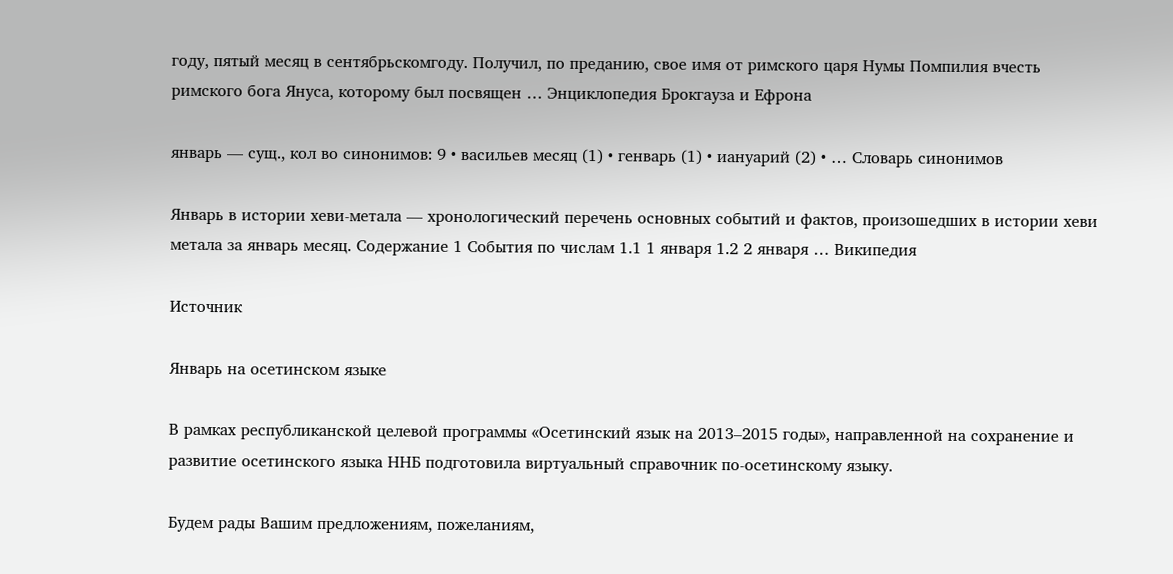году, пятый месяц в сентябрьскомгоду. Получил, по преданию, свое имя от римского царя Нумы Помпилия вчесть римского бога Януса, которому был посвящен … Энциклопедия Брокгауза и Ефрона

январь — сущ., кол во синонимов: 9 • васильев месяц (1) • генварь (1) • иануарий (2) • … Словарь синонимов

Январь в истории хеви-метала — хронологический перечень основных событий и фактов, произошедших в истории хеви метала за январь месяц. Содержание 1 События по числам 1.1 1 января 1.2 2 января … Википедия

Источник

Январь на осетинском языке

В рамках республиканской целевой программы «Осетинский язык на 2013–2015 годы», направленной на сохранение и развитие осетинского языка ННБ подготовила виртуальный справочник по-осетинскому языку.

Будем рады Вашим предложениям, пожеланиям,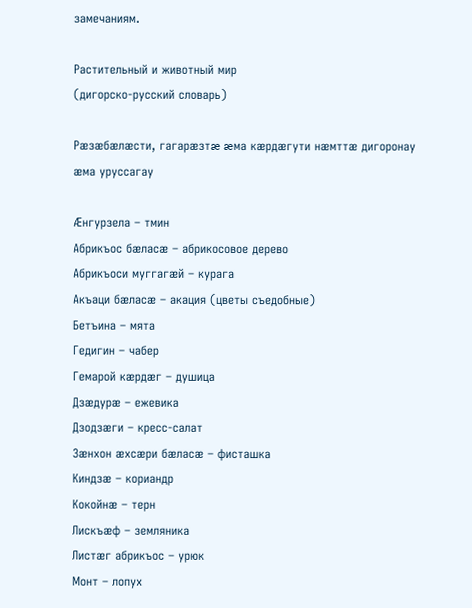замечаниям.

Растительный и животный мир
(дигорско-русский словарь)

Рæзæбæлæсти, гагарæзтæ æма кæрдæгути нæмттæ дигоронау æма уруссагау

Æнгурзела – тмин
Абрикъос бæласæ – абрикосовое дерево
Абрикъоси муггагæй – курага
Акъаци бæласæ – акация (цветы съедобные)
Бетъина – мята
Гедигин – чабер
Гемарой кæрдæг – душица
Дзæдурæ – ежевика
Дзодзæги – кресс-салат
Зæнхон æхсæри бæласæ – фисташка
Киндзæ – кориандр
Кокойнæ – терн
Лискъæф – земляника
Листæг абрикъос – урюк
Монт – лопух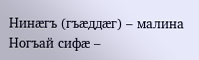Нинæгъ (гъæддæг) – малина
Ногъай сифæ –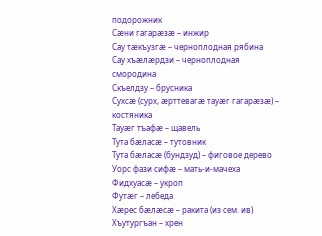подорожник
Сæни гагарæзæ – инжир
Сау тæкъузгæ – черноплодная рябина
Сау хъæлæрдзи – черноплодная смородина
Скъелдзу – брусника
Сухсæ (сурх, æрттевагæ тауæг гагарæзæ) – костяника
Тауæг тъафæ – щавель
Тута бæласæ – тутовник
Тута бæласæ (бундзуд) – фиговое дерево
Уорс фази сифæ – мать-и-мачеха
Фидхуасæ – укроп
Футæг – лебеда
Хæрес бæлæсæ – ракита (из сем. ив)
Хъутургъан – хрен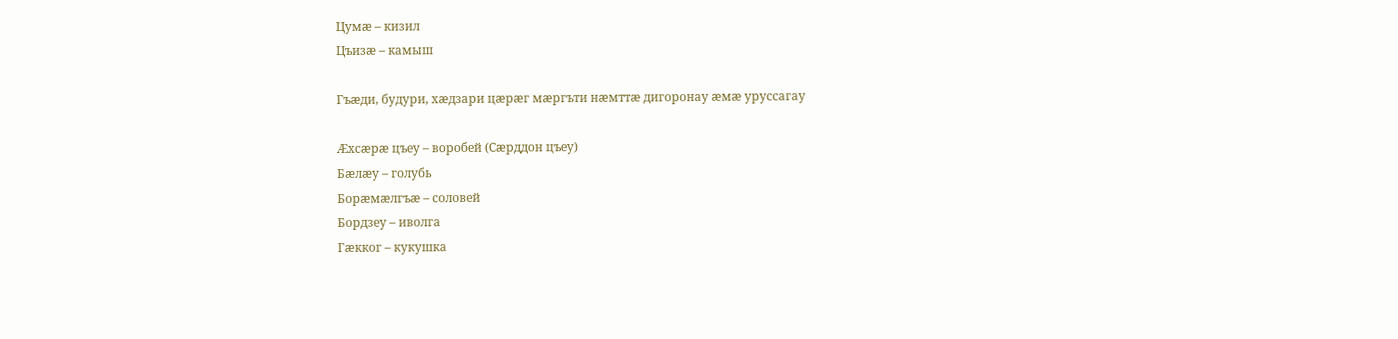Цумæ – кизил
Цъизæ – камыш

Гъæди, будури, хæдзари цæрæг мæргъти нæмттæ дигоронау æмæ уруссагау

Æхсæрæ цъеу – воробей (Сæрддон цъеу)
Бæлæу – голубь
Борæмæлгъæ – соловей
Бордзеу – иволга
Гæкког – кукушка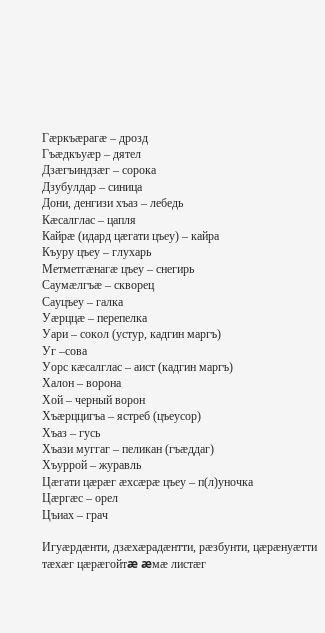Гæркъæрагæ – дрозд
Гъæдкъуæр – дятел
Дзæгъиндзæг – сорока
Дзубулдар – синица
Дони, денгизи хъаз – лебедь
Кæсалглас – цапля
Кайрæ (идард цæгати цъеу) – кайра
Къуру цъеу – глухарь
Метметгæнагæ цъеу – снегирь
Саумæлгъæ – скворец
Сауцъеу – галка
Уæрццæ – перепелка
Уари – сокол (устур, кадгин маргъ)
Уг –сова
Уорс кæсалглас – аист (кадгин маргъ)
Халон – ворона
Хой – черный ворон
Хъæрццигъа – ястреб (цъеусор)
Хъаз – гусь
Хъази муггаг – пеликан (гъæддаг)
Хъуррой – журавль
Цæгати цæрæг æхсæрæ цъеу – п(л)уночка
Цæргæс – орел
Цъиах – грач

Игуæрдæнти, дзæхæрадæнтти, рæзбунти, цæрæнуæтти тæхæг цæрæгойтæ æмæ листæг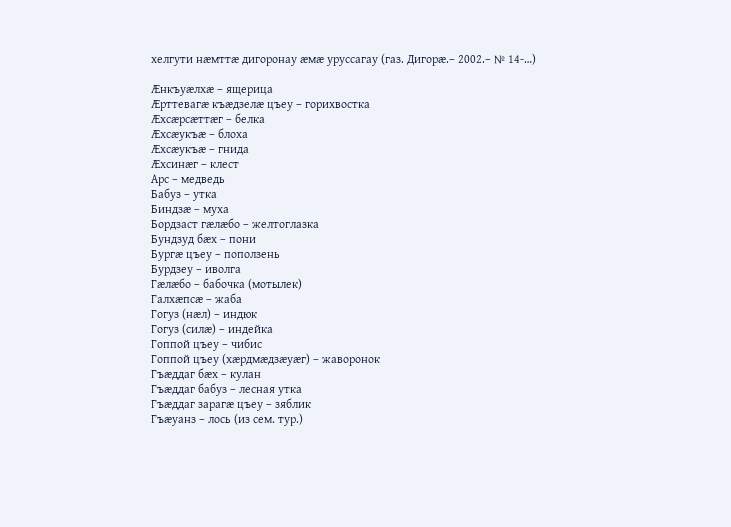хелгути нæмттæ дигоронау æмæ уруссагау (газ. Дигорæ.– 2002.– № 14-…)

Æнкъуæлхæ – ящерица
Æрттевагæ къæдзелæ цъеу – горихвостка
Æхсæрсæттæг – белка
Æхсæукъæ – блоха
Æхсæукъæ – гнида
Æхсинæг – клест
Арс – медведь
Бабуз – утка
Биндзæ – муха
Бордзаст гæлæбо – желтоглазка
Бундзуд бæх – пони
Бургæ цъеу – поползень
Бурдзеу – иволга
Гæлæбо – бабочка (мотылек)
Галхæпсæ – жаба
Гогуз (нæл) – индюк
Гогуз (силæ) – индейка
Гоппой цъеу – чибис
Гоппой цъеу (хæрдмæдзæуæг) – жаворонок
Гъæддаг бæх – кулан
Гъæддаг бабуз – лесная утка
Гъæддаг зарагæ цъеу – зяблик
Гъæуанз – лось (из сем. тур.)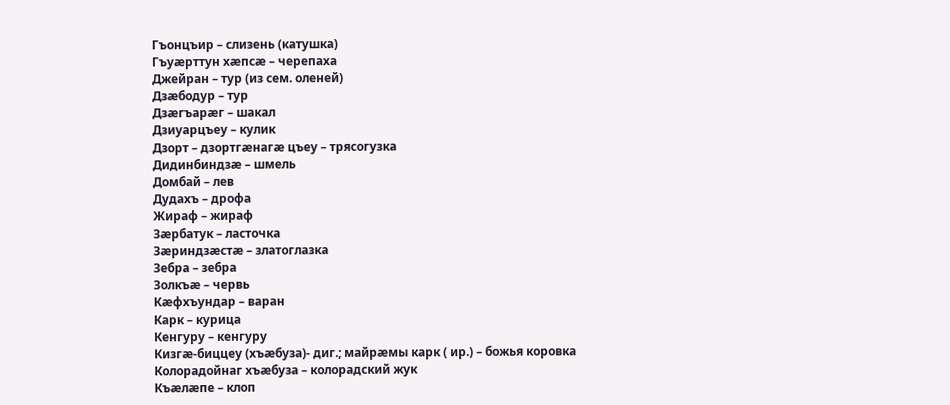Гъонцъир – слизень (катушка)
Гъуæрттун хæпсæ – черепаха
Джейран – тур (из сем. оленей)
Дзæбодур – тур
Дзæгъарæг – шакал
Дзиуарцъеу – кулик
Дзорт – дзортгæнагæ цъеу – трясогузка
Дидинбиндзæ – шмель
Домбай – лев
Дудахъ – дрофа
Жираф – жираф
Зæрбатук – ласточка
Зæриндзæстæ – златоглазка
Зебра – зебра
Золкъæ – червь
Кæфхъундар – варан
Карк – курица
Кенгуру – кенгуру
Кизгæ-биццеу (хъæбуза)- диг.; майрæмы карк ( ир.) – божья коровка
Колорадойнаг хъæбуза – колорадский жук
Къæлæпе – клоп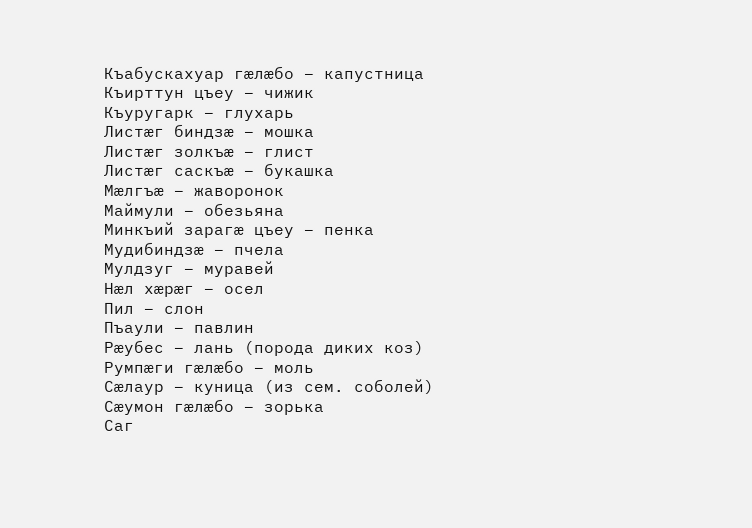Къабускахуар гæлæбо – капустница
Къирттун цъеу – чижик
Къуругарк – глухарь
Листæг биндзæ – мошка
Листæг золкъæ – глист
Листæг саскъæ – букашка
Мæлгъæ – жаворонок
Маймули – обезьяна
Минкъий зарагæ цъеу – пенка
Мудибиндзæ – пчела
Мулдзуг – муравей
Нæл хæрæг – осел
Пил – слон
Пъаули – павлин
Рæубес – лань (порода диких коз)
Румпæги гæлæбо – моль
Сæлаур – куница (из сем. соболей)
Сæумон гæлæбо – зорька
Саг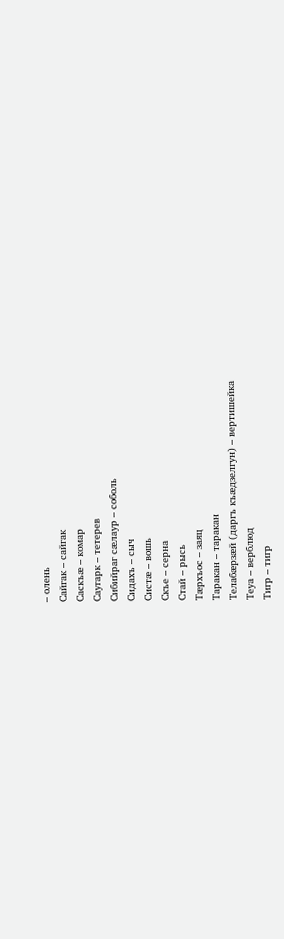– олень
Сайгак – сайгак
Саскъæ – комар
Саугарк – тетерев
Сибийраг сæлаур – соболь
Сидахъ – сыч
Систæ – вошь
Скъе – серна
Стай – рысь
Тæрхъос – заяц
Таракан – таракан
Телабæрзæй (даргъ къæдзелгун) – вертишейка
Теуа – верблюд
Тигр – тигр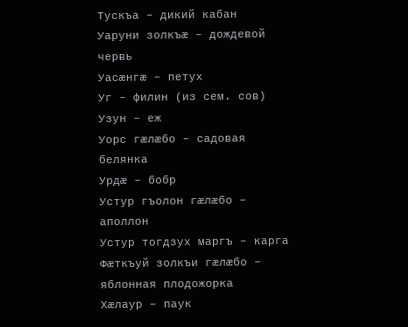Тускъа – дикий кабан
Уаруни золкъæ – дождевой червь
Уасæнгæ – петух
Уг – филин (из сем. сов)
Узун – еж
Уорс гæлæбо – садовая белянка
Урдæ – бобр
Устур гъолон гæлæбо – аполлон
Устур тогдзух маргъ – карга
Фæткъуй золкъи гæлæбо – яблонная плодожорка
Хæлаур – паук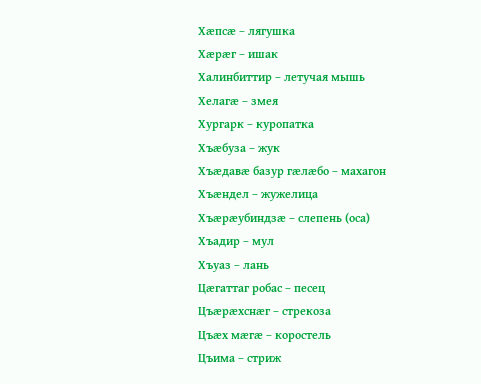Хæпсæ – лягушка
Хæрæг – ишак
Халинбиттир – летучая мышь
Хелагæ – змея
Хургарк – куропатка
Хъæбуза – жук
Хъæдавæ базур гæлæбо – махагон
Хъæндел – жужелица
Хъæрæубиндзæ – слепень (оса)
Хъадир – мул
Хъуаз – лань
Цæгаттаг робас – песец
Цъæрæхснæг – стрекоза
Цъæх мæгæ – коростель
Цъима – стриж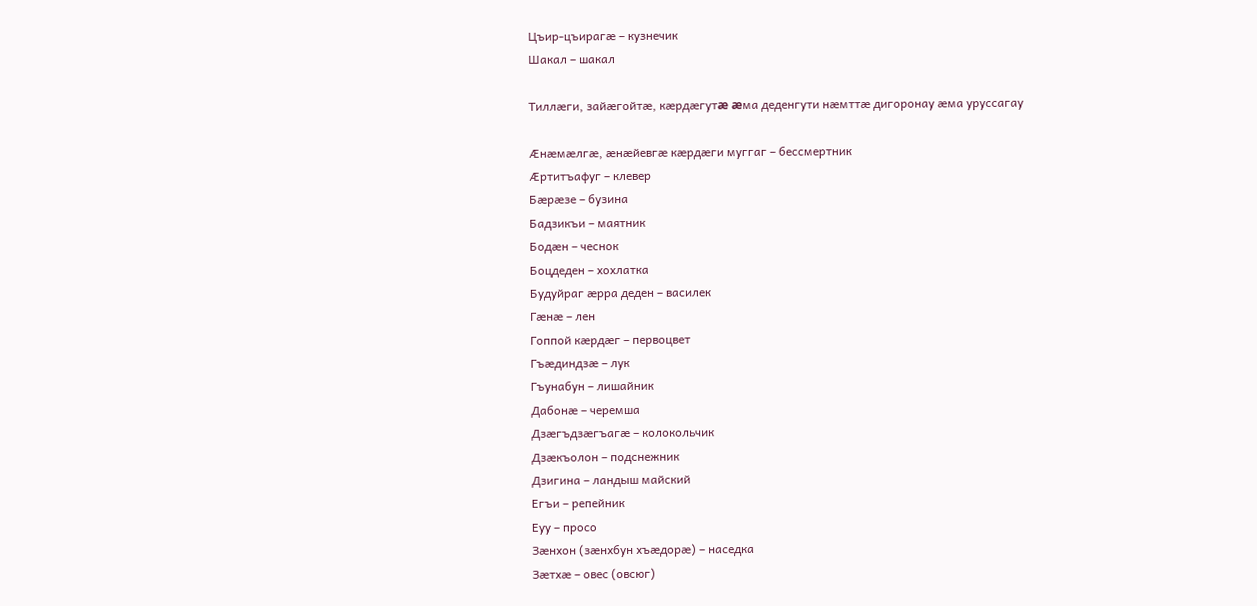Цъир-цъирагæ – кузнечик
Шакал – шакал

Тиллæги, зайæгойтæ, кæрдæгутæ æма деденгути нæмттæ дигоронау æма уруссагау

Æнæмæлгæ, æнæйевгæ кæрдæги муггаг – бессмертник
Æртитъафуг – клевер
Бæрæзе – бузина
Бадзикъи – маятник
Бодæн – чеснок
Боцдеден – хохлатка
Будуйраг æрра деден – василек
Гæнæ – лен
Гоппой кæрдæг – первоцвет
Гъæдиндзæ – лук
Гъунабун – лишайник
Дабонæ – черемша
Дзæгъдзæгъагæ – колокольчик
Дзæкъолон – подснежник
Дзигина – ландыш майский
Егъи – репейник
Еуу – просо
Зæнхон (зæнхбун хъæдорæ) – наседка
Зæтхæ – овес (овсюг)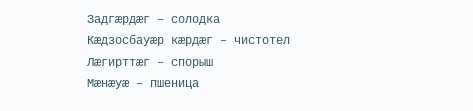Задгæрдæг – солодка
Кæдзосбауæр кæрдæг – чистотел
Лæгирттæг – спорыш
Мæнæуæ – пшеница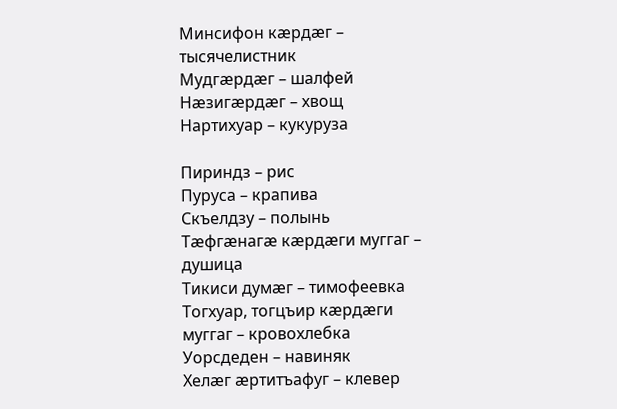Минсифон кæрдæг – тысячелистник
Мудгæрдæг – шалфей
Нæзигæрдæг – хвощ
Нартихуар – кукуруза

Пириндз – рис
Пуруса – крапива
Скъелдзу – полынь
Тæфгæнагæ кæрдæги муггаг – душица
Тикиси думæг – тимофеевка
Тогхуар, тогцъир кæрдæги муггаг – кровохлебка
Уорсдеден – навиняк
Хелæг æртитъафуг – клевер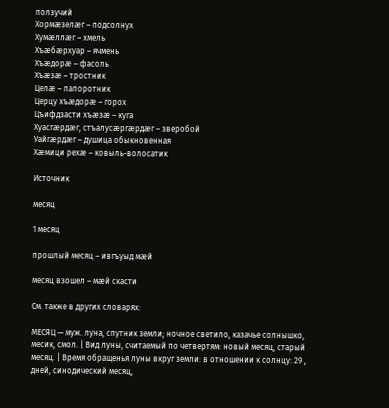ползучий
Хормæзелæг – подсолнух
Хумæллæг – хмель
Хъæбæрхуар – ячмень
Хъæдорæ – фасоль
Хъæзæ – тростник
Целæ – папоротник
Церцу хъæдорæ – горох
Цъифдзасти хъæзæ – куга
Хуасгæрдæг, стъалусæргæрдæг – зверобой
Уайгæрдæг – душица обыкновенная
Хæмици рехæ – ковыль-волосатик

Источник

месяц

1 месяц

прошлый месяц – ивгъуыд мæй

месяц взошел – мæй скасти

См. также в других словарях:

МЕСЯЦ — муж. луна, спутник земли; ночное светило, казачье солнышко, месик, смол. | Вид луны, считаемый по четвертям: новый месяц, старый месяц. | Время обращенья луны вкруг земли: в отношении к солнцу: 29 , дней, синодический месяц,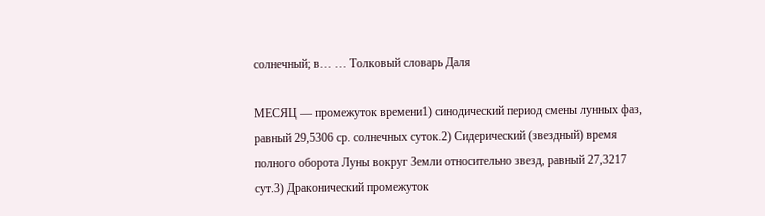солнечный; в… … Толковый словарь Даля

МЕСЯЦ — промежуток времени1) синодический период смены лунных фаз, равный 29,5306 ср. солнечных суток.2) Сидерический (звездный) время полного оборота Луны вокруг Земли относительно звезд, равный 27,3217 сут.3) Драконический промежуток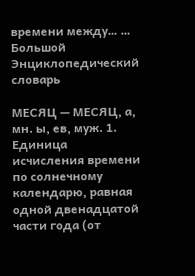времени между… … Большой Энциклопедический словарь

МЕСЯЦ — МЕСЯЦ, а, мн. ы, ев, муж. 1. Единица исчисления времени по солнечному календарю, равная одной двенадцатой части года (от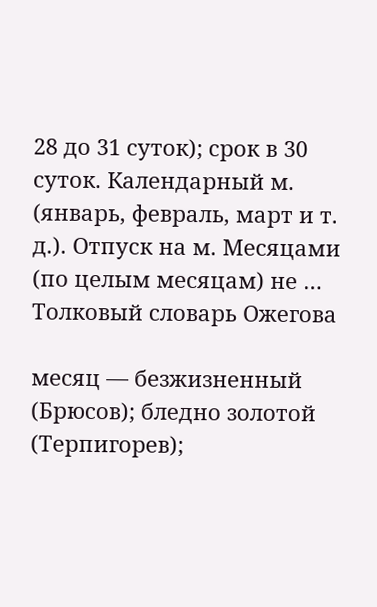28 до 31 суток); срок в 30 суток. Календарный м. (январь, февраль, март и т. д.). Отпуск на м. Месяцами (по целым месяцам) не … Толковый словарь Ожегова

месяц — безжизненный (Брюсов); бледно золотой (Терпигорев);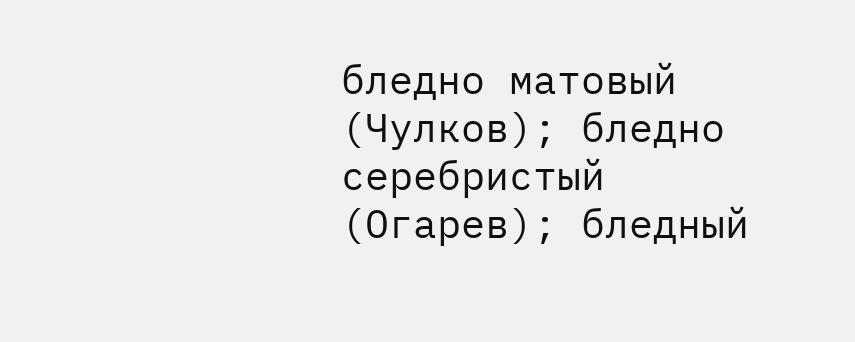бледно матовый (Чулков); бледно серебристый (Огарев); бледный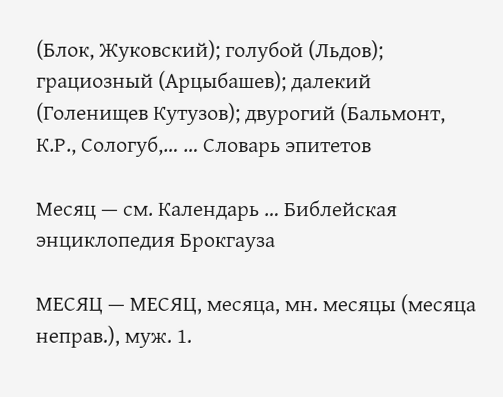(Блок, Жуковский); голубой (Льдов); грациозный (Арцыбашев); далекий (Голенищев Кутузов); двурогий (Бальмонт, К.Р., Сологуб,… … Словарь эпитетов

Месяц — см. Календарь … Библейская энциклопедия Брокгауза

МЕСЯЦ — МЕСЯЦ, месяца, мн. месяцы (месяца неправ.), муж. 1.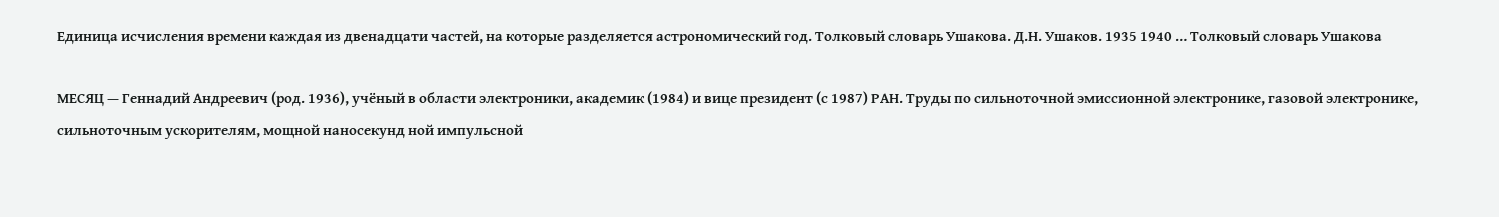Единица исчисления времени каждая из двенадцати частей, на которые разделяется астрономический год. Толковый словарь Ушакова. Д.Н. Ушаков. 1935 1940 … Толковый словарь Ушакова

МЕСЯЦ — Геннадий Андреевич (род. 1936), учёный в области электроники, академик (1984) и вице президент (с 1987) РАН. Труды по сильноточной эмиссионной электронике, газовой электронике, сильноточным ускорителям, мощной наносекунд ной импульсной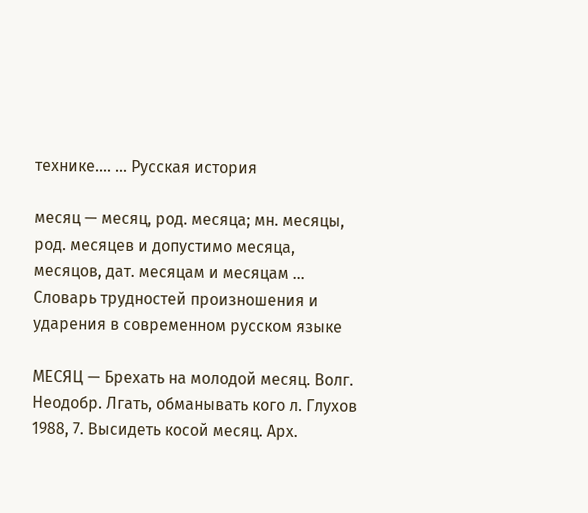технике.… … Русская история

месяц — месяц, род. месяца; мн. месяцы, род. месяцев и допустимо месяца, месяцов, дат. месяцам и месяцам … Словарь трудностей произношения и ударения в современном русском языке

МЕСЯЦ — Брехать на молодой месяц. Волг. Неодобр. Лгать, обманывать кого л. Глухов 1988, 7. Высидеть косой месяц. Арх.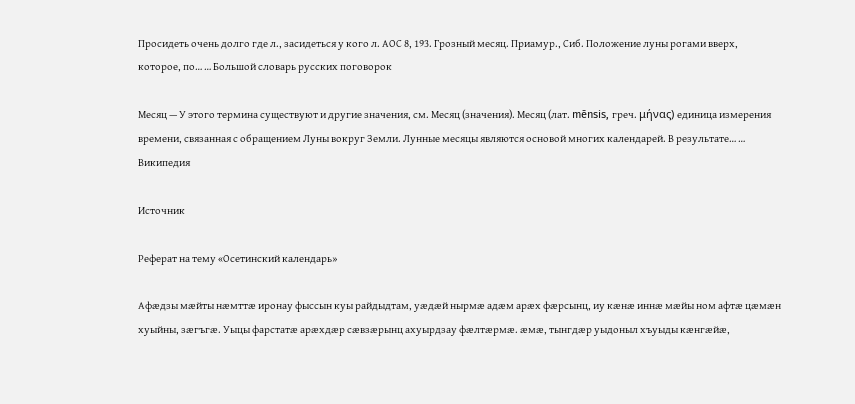Просидеть очень долго где л., засидеться у кого л. АОС 8, 193. Грозный месяц. Приамур., Сиб. Положение луны рогами вверх, которое, по… … Большой словарь русских поговорок

Месяц — У этого термина существуют и другие значения, см. Месяц (значения). Месяц (лат. mēnsis, греч. μήνας) единица измерения времени, связанная с обращением Луны вокруг Земли. Лунные месяцы являются основой многих календарей. В результате… … Википедия

Источник

Реферат на тему «Осетинский календарь»

Афæдзы мæйты нæмттæ иронау фыссын куы райдыдтам, уæдæй нырмæ адæм арæх фæрсынц, иу кæнæ иннæ мæйы ном афтæ цæмæн хуыйны, зæгъгæ. Уыцы фарстатæ арæхдæр сæвзæрынц ахуырдзау фæлтæрмæ. æмæ, тынгдæр уыдоныл хъуыды кæнгæйæ,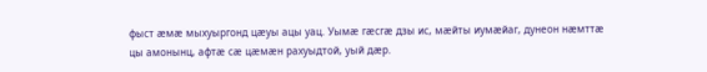фыст æмæ мыхуыргонд цæуы ацы уац. Уымæ гæсгæ дзы ис, мæйты иумæйаг, дунеон нæмттæ цы амонынц, афтæ сæ цæмæн рахуыдтой, уый дæр.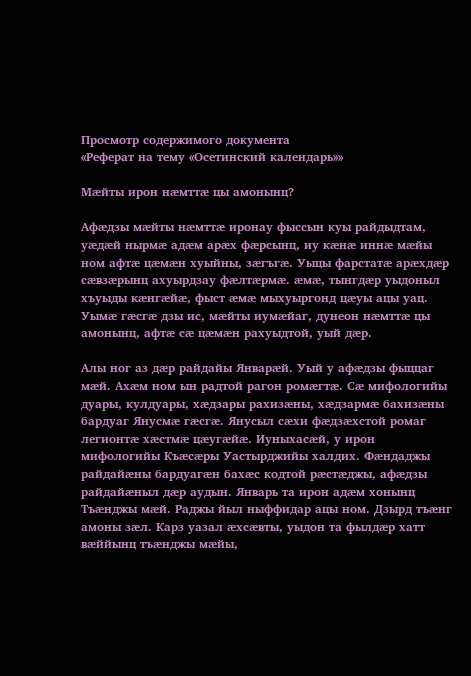Просмотр содержимого документа
«Реферат на тему «Осетинский календарь»»

Мæйты ирон нæмттæ цы амонынц?

Афæдзы мæйты нæмттæ иронау фыссын куы райдыдтам, уæдæй нырмæ адæм арæх фæрсынц, иу кæнæ иннæ мæйы ном афтæ цæмæн хуыйны, зæгъгæ. Уыцы фарстатæ арæхдæр сæвзæрынц ахуырдзау фæлтæрмæ. æмæ, тынгдæр уыдоныл хъуыды кæнгæйæ, фыст æмæ мыхуыргонд цæуы ацы уац. Уымæ гæсгæ дзы ис, мæйты иумæйаг, дунеон нæмттæ цы амонынц, афтæ сæ цæмæн рахуыдтой, уый дæр.

Алы ног аз дæр райдайы Январæй. Уый у афæдзы фыццаг мæй. Ахæм ном ын радтой рагон ромæгтæ. Сæ мифологийы дуары, кулдуары, хæдзары рахизæны, хæдзармæ бахизæны бардуаг Янусмæ гæсгæ. Янусыл сæхи фæдзæхстой ромаг легионтæ хæстмæ цæугæйæ. Иуныхасæй, у ирон мифологийы Къæсæры Уастырджийы халдих. Фæндаджы райдайæны бардуагæн бахæс кодтой рæстæджы, афæдзы райдайæныл дæр аудын. Январь та ирон адæм хонынц Тъæнджы мæй. Раджы йыл ныффидар ацы ном. Дзырд тъæнг амоны зæл. Карз уазал æхсæвты, уыдон та фылдæр хатт вæййынц тъæнджы мæйы,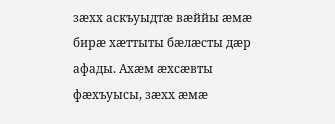зæхх аскъуыдтæ вæййы æмæ бирæ хæттыты бæлæсты дæр афады. Ахæм æхсæвты фæхъуысы, зæхх æмæ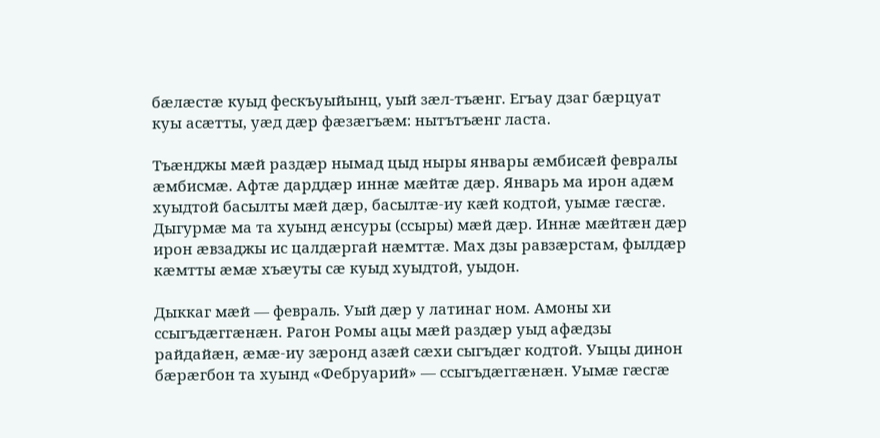бæлæстæ куыд фескъуыйынц, уый зæл-тъæнг. Егъау дзаг бæрцуат куы асæтты, уæд дæр фæзæгъæм: нытътъæнг ласта.

Тъæнджы мæй раздæр нымад цыд ныры январы æмбисæй февралы æмбисмæ. Афтæ дарддæр иннæ мæйтæ дæр. Январь ма ирон адæм хуыдтой басылты мæй дæр, басылтæ-иу кæй кодтой, уымæ гæсгæ. Дыгурмæ ма та хуынд æнсуры (ссыры) мæй дæр. Иннæ мæйтæн дæр ирон æвзаджы ис цалдæргай нæмттæ. Мах дзы равзæрстам, фылдæр кæмтты æмæ хъæуты сæ куыд хуыдтой, уыдон.

Дыккаг мæй — февраль. Уый дæр у латинаг ном. Амоны хи ссыгъдæггæнæн. Рагон Ромы ацы мæй раздæр уыд афæдзы райдайæн, æмæ-иу зæронд азæй сæхи сыгъдæг кодтой. Уыцы динон бæрæгбон та хуынд «Фебруарий» — ссыгъдæггæнæн. Уымæ гæсгæ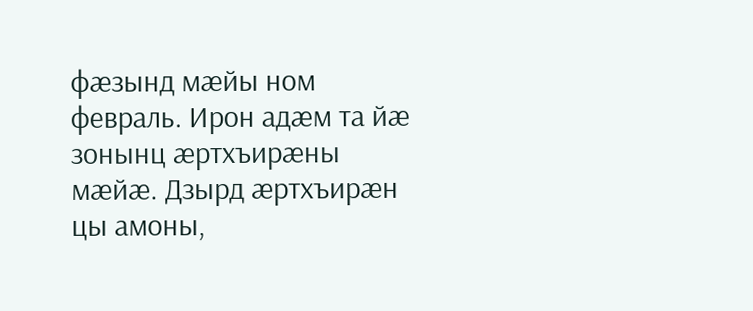фæзынд мæйы ном февраль. Ирон адæм та йæ зонынц æртхъирæны мæйæ. Дзырд æртхъирæн цы амоны,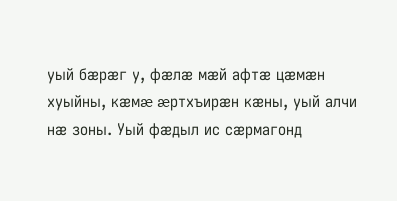уый бæрæг у, фæлæ мæй афтæ цæмæн хуыйны, кæмæ æртхъирæн кæны, уый алчи нæ зоны. Уый фæдыл ис сæрмагонд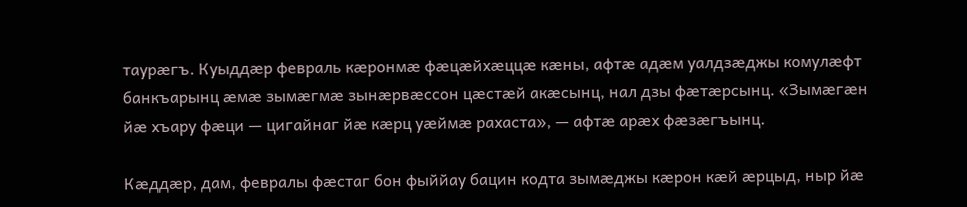таурæгъ. Куыддæр февраль кæронмæ фæцæйхæццæ кæны, афтæ адæм уалдзæджы комулæфт банкъарынц æмæ зымæгмæ зынæрвæссон цæстæй акæсынц, нал дзы фæтæрсынц. «Зымæгæн йæ хъару фæци — цигайнаг йæ кæрц уæймæ рахаста», — афтæ арæх фæзæгъынц.

Кæддæр, дам, февралы фæстаг бон фыййау бацин кодта зымæджы кæрон кæй æрцыд, ныр йæ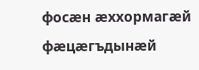фосæн æххормагæй фæцæгъдынæй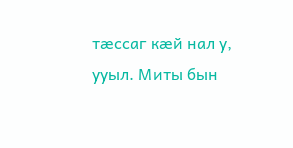тæссаг кæй нал у, ууыл. Миты бын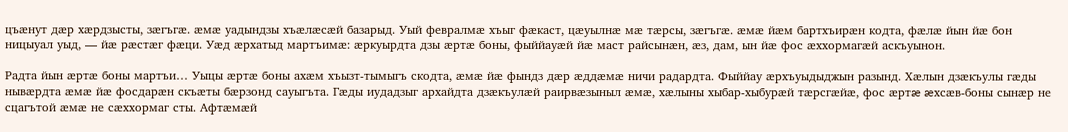цъæнут дæр хæрдзысты, зæгъгæ. æмæ уадындзы хъæлæсæй базарыд. Уый февралмæ хъыг фæкаст, цæуылнæ мæ тæрсы, зæгъгæ. æмæ йæм бартхъирæн кодта, фæлæ йын йæ бон ницыуал уыд, — йæ рæстæг фæци. Уæд æрхатыд мартъимæ: æркуырдта дзы æртæ боны, фыййауæй йæ маст райсынæн, æз, дам, ын йæ фос æххормагæй аскъуынон.

Радта йын æртæ боны мартъи… Уыцы æртæ боны ахæм хъызт-тымыгъ скодта, æмæ йæ фындз дæр æддæмæ ничи радардта. Фыййау æрхъуыдыджын разынд. Хæлын дзæкъулы гæды нывæрдта æмæ йæ фосдарæн скъæты бæрзонд сауыгъта. Гæды иудадзыг архайдта дзæкъулæй раирвæзыныл æмæ, хæлыны хыбар-хыбурæй тæрсгæйæ, фос æртæ æхсæв-боны сынæр не сцагътой æмæ не сæххормаг сты. Афтæмæй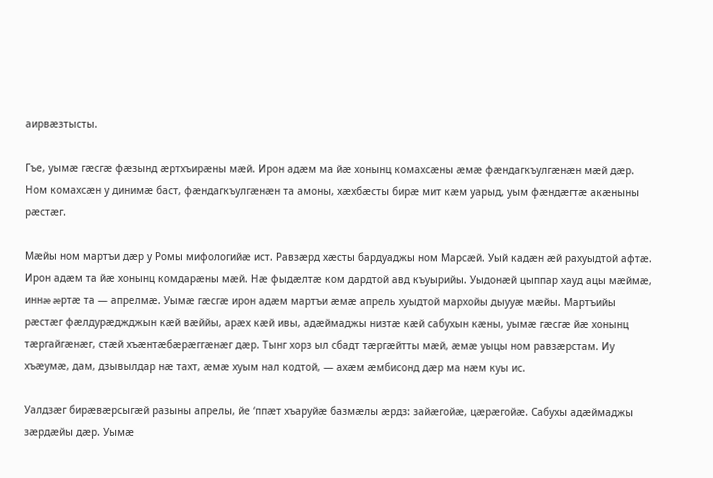аирвæзтысты.

Гъе, уымæ гæсгæ фæзынд æртхъирæны мæй. Ирон адæм ма йæ хонынц комахсæны æмæ фæндагкъулгæнæн мæй дæр. Ном комахсæн у динимæ баст, фæндагкъулгæнæн та амоны, хæхбæсты бирæ мит кæм уарыд, уым фæндæгтæ акæныны рæстæг.

Мæйы ном мартъи дæр у Ромы мифологийæ ист. Равзæрд хæсты бардуаджы ном Марсæй. Уый кадæн æй рахуыдтой афтæ. Ирон адæм та йæ хонынц комдарæны мæй. Нæ фыдæлтæ ком дардтой авд къуырийы. Уыдонæй цыппар хауд ацы мæймæ, иннæ æртæ та — апрелмæ. Уымæ гæсгæ ирон адæм мартъи æмæ апрель хуыдтой мархойы дыууæ мæйы. Мартъийы рæстæг фæлдурæджджын кæй вæййы, арæх кæй ивы, адæймаджы низтæ кæй сабухын кæны, уымæ гæсгæ йæ хонынц тæргайгæнæг, стæй хъæнтæбæрæггæнæг дæр. Тынг хорз ыл сбадт тæргæйтты мæй, æмæ уыцы ном равзæрстам. Иу хъæумæ, дам, дзывылдар нæ тахт, æмæ хуым нал кодтой, — ахæм æмбисонд дæр ма нæм куы ис.

Уалдзæг бирæвæрсыгæй разыны апрелы, йе ‘ппæт хъаруйæ базмæлы æрдз: зайæгойæ, цæрæгойæ. Сабухы адæймаджы зæрдæйы дæр. Уымæ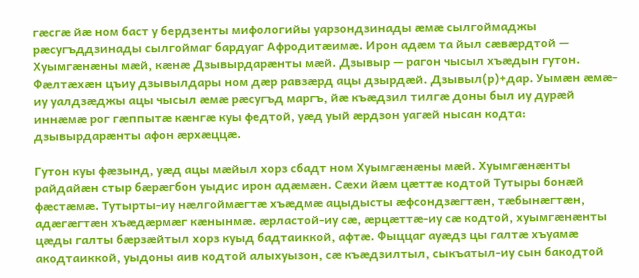гæсгæ йæ ном баст у бердзенты мифологийы уарзондзинады æмæ сылгоймаджы рæсугъддзинады сылгоймаг бардуаг Афродитæимæ. Ирон адæм та йыл сæвæрдтой — Хуымгæнæны мæй, кæнæ Дзывырдарæнты мæй. Дзывыр — рагон чысыл хъæдын гутон. Фæлтæхæн цъиу дзывылдары ном дæр равзæрд ацы дзырдæй. Дзывыл(р)+дар. Уымæн æмæ-иу уалдзæджы ацы чысыл æмæ рæсугъд маргъ, йæ къæдзил тилгæ доны был иу дурæй иннæмæ рог гæппытæ кæнгæ куы федтой, уæд уый æрдзон уагæй нысан кодта: дзывырдарæнты афон æрхæццæ.

Гутон куы фæзынд, уæд ацы мæйыл хорз сбадт ном Хуымгæнæны мæй. Хуымгæнæнты райдайæн стыр бæрæгбон уыдис ирон адæмæн. Сæхи йæм цæттæ кодтой Тутыры бонæй фæстæмæ. Тутырты-иу нæлгоймæгтæ хъæдмæ ацыдысты æфсондзæгтæн, тæбынæгтæн, адæгæгтæн хъæдæрмæг кæнынмæ. æрластой-иу сæ, æрцæттæ-иу сæ кодтой, хуымгæнæнты цæды галты бæрзæйтыл хорз куыд бадтаиккой, афтæ. Фыццаг ауæдз цы галтæ хъуамæ акодтаиккой, уыдоны аив кодтой алыхуызон, сæ къæдзилтыл, сыкъатыл-иу сын бакодтой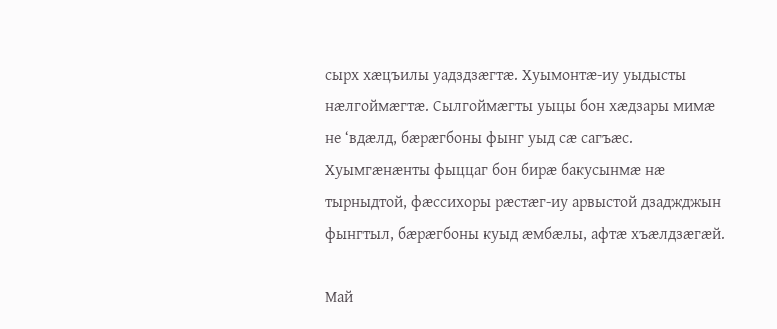сырх хæцъилы уадздзæгтæ. Хуымонтæ-иу уыдысты нæлгоймæгтæ. Сылгоймæгты уыцы бон хæдзары мимæ не ‘вдæлд, бæрæгбоны фынг уыд сæ сагъæс. Хуымгæнæнты фыццаг бон бирæ бакусынмæ нæ тырныдтой, фæссихоры рæстæг-иу арвыстой дзаджджын фынгтыл, бæрæгбоны куыд æмбæлы, афтæ хъæлдзæгæй.

Май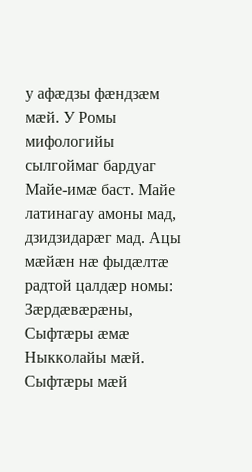у афæдзы фæндзæм мæй. У Ромы мифологийы сылгоймаг бардуаг Майе-имæ баст. Майе латинагау амоны мад, дзидзидарæг мад. Ацы мæйæн нæ фыдæлтæ радтой цалдæр номы: Зæрдæвæрæны, Сыфтæры æмæ Ныкколайы мæй. Сыфтæры мæй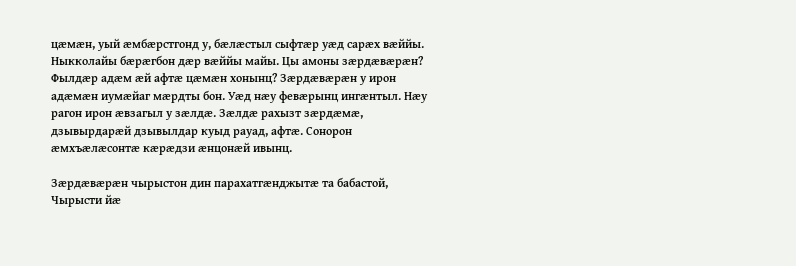цæмæн, уый æмбæрстгонд у, бæлæстыл сыфтæр уæд сарæх вæййы. Ныкколайы бæрæгбон дæр вæййы майы. Цы амоны зæрдæвæрæн? Фылдæр адæм æй афтæ цæмæн хонынц? Зæрдæвæрæн у ирон адæмæн иумæйаг мæрдты бон. Уæд нæу февæрынц ингæнтыл. Нæу рагон ирон æвзагыл у зæлдæ. Зæлдæ рахызт зæрдæмæ, дзывырдарæй дзывылдар куыд рауад, афтæ. Сонорон æмхъæлæсонтæ кæрæдзи æнцонæй ивынц.

Зæрдæвæрæн чырыстон дин парахатгæнджытæ та бабастой, Чырысти йæ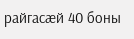райгасæй 40 боны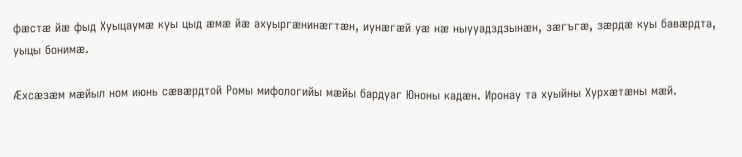фæстæ йæ фыд Хуыцаумæ куы цыд æмæ йæ ахуыргæнинæгтæн, иунæгæй уæ нæ ныууадздзынæн, зæгъгæ, зæрдæ куы бавæрдта, уыцы бонимæ.

Æхсæзæм мæйыл ном июнь сæвæрдтой Ромы мифологийы мæйы бардуаг Юноны кадæн. Иронау та хуыйны Хурхæтæны мæй.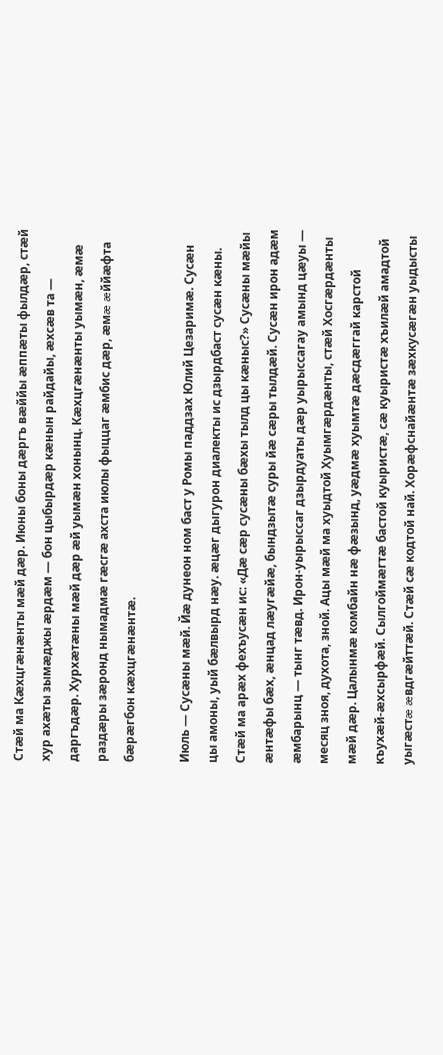Стæй ма Кæхцгæнæнты мæй дæр. Июны боны дæргъ вæййы æппæты фылдæр, стæй хур ахæты зымæджы æрдæм — бон цыбырдæр кæнын райдайы, æхсæв та — даргъдæр. Хурхæтæны мæй дæр æй уымæн хонынц. Кæхцгæнæнты уымæн, æмæ раздæры зæронд нымадмæ гæсгæ ахста июлы фыццаг æмбис дæр, æмæ æййæфта бæрæгбон кæхцгæнæнтæ.

Июль — Сусæны мæй. Йæ дунеон ном баст у Ромы паддзах Юлий Цезаримæ. Сусæн цы амоны, уый бæлвырд нæу. æцæг дыгурон диалекты ис дзырдбаст сусæн кæны. Стæй ма арæх фехъусæн ис: «Дæ сæр сусæны бæхы тылд цы кæныс?» Сусæны мæйы æнтæфы бæх, æнцад лæугæйæ, бындзытæ суры йæ сæры тылдæй. Сусæн ирон адæм æмбарынц — тынг тæвд. Ирон-уырыссаг дзырдуаты дæр уырыссагау амынд цæуы — месяц зноя, духота, зной. Ацы мæй ма хуыдтой Хуымгæрдæнты, стæй Хосгæрдæнты мæй дæр. Цалынмæ комбайн нæ фæзынд, уæдмæ хуымтæ дæсдæггай карстой къухæй-æхсырфæй. Сылгоймæгтæ бастой куыристæ, сæ куыристæ хъилæй амадтой уыгæстæ æвдгæйттæй. Стæй сæ кодтой най. Хорæфснайæнтæ зæхкусæгæн уыдысты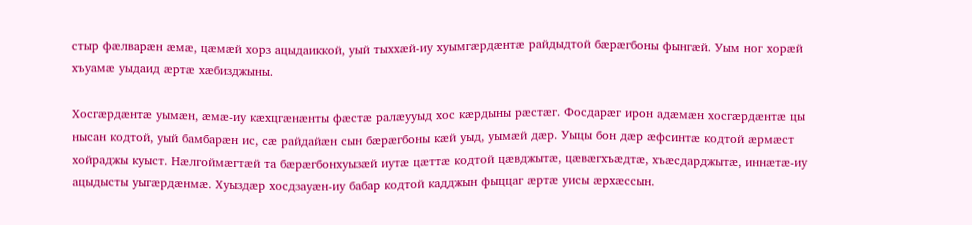стыр фæлварæн æмæ, цæмæй хорз ацыдаиккой, уый тыххæй-иу хуымгæрдæнтæ райдыдтой бæрæгбоны фынгæй. Уым ног хорæй хъуамæ уыдаид æртæ хæбизджыны.

Хосгæрдæнтæ уымæн, æмæ-иу кæхцгæнæнты фæстæ ралæууыд хос кæрдыны рæстæг. Фосдарæг ирон адæмæн хосгæрдæнтæ цы нысан кодтой, уый бамбарæн ис, сæ райдайæн сын бæрæгбоны кæй уыд, уымæй дæр. Уыцы бон дæр æфсинтæ кодтой æрмæст хойраджы куыст. Нæлгоймæгтæй та бæрæгбонхуызæй иутæ цæттæ кодтой цæвджытæ, цæвæгхъæдтæ, хъæсдарджытæ, иннæтæ-иу ацыдысты уыгæрдæнмæ. Хуыздæр хосдзауæн-иу бабар кодтой кадджын фыццаг æртæ уисы æрхæссын.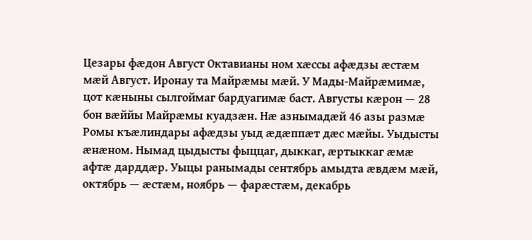Цезары фæдон Август Октавианы ном хæссы афæдзы æстæм мæй Август. Иронау та Майрæмы мæй. У Мады-Майрæмимæ, цот кæныны сылгоймаг бардуагимæ баст. Августы кæрон — 28 бон вæййы Майрæмы куадзæн. Нæ азнымадæй 46 азы размæ Ромы къæлиндары афæдзы уыд æдæппæт дæс мæйы. Уыдысты æнæном. Нымад цыдысты фыццаг, дыккаг, æртыккаг æмæ афтæ дарддæр. Уыцы ранымады сентябрь амыдта æвдæм мæй, октябрь — æстæм, ноябрь — фарæстæм, декабрь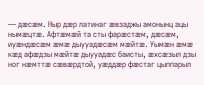— дæсæм. Ныр дæр латинаг æвзаджы амонынц ацы нымæцтæ. Афтæмæй та сты фарæстæм, дæсæм, иуæндæсæм æмæ дыууадæсæм мæйтæ. Уымæн æмæ кæд афæдзы мæйтæ дыууадæс баисты, æхсæзыл дзы ног нæмттæ сæвæрдтой, уæддæр фæстаг цыппарыл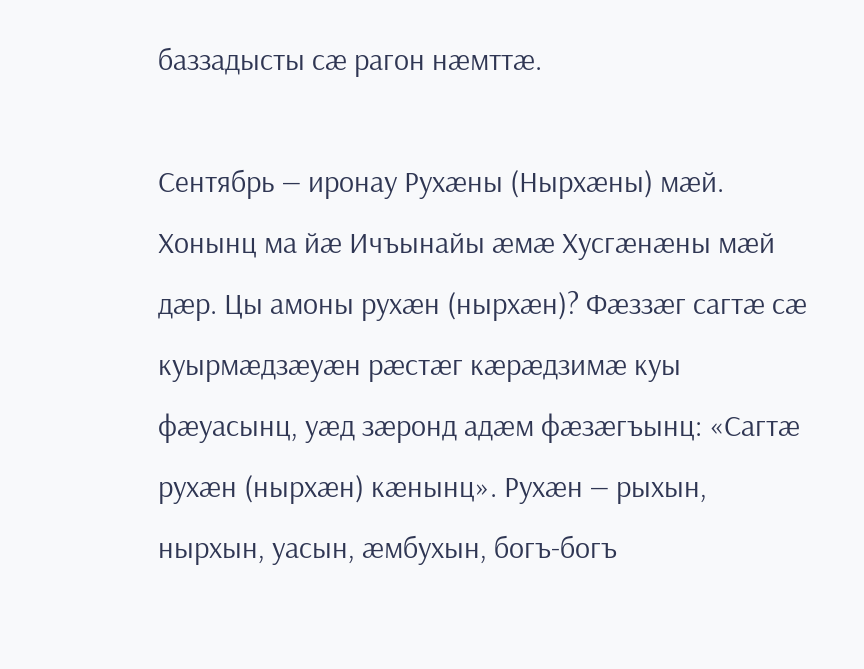баззадысты сæ рагон нæмттæ.

Сентябрь — иронау Рухæны (Нырхæны) мæй. Хонынц ма йæ Ичъынайы æмæ Хусгæнæны мæй дæр. Цы амоны рухæн (нырхæн)? Фæззæг сагтæ сæ куырмæдзæуæн рæстæг кæрæдзимæ куы фæуасынц, уæд зæронд адæм фæзæгъынц: «Сагтæ рухæн (нырхæн) кæнынц». Рухæн — рыхын, нырхын, уасын, æмбухын, богъ-богъ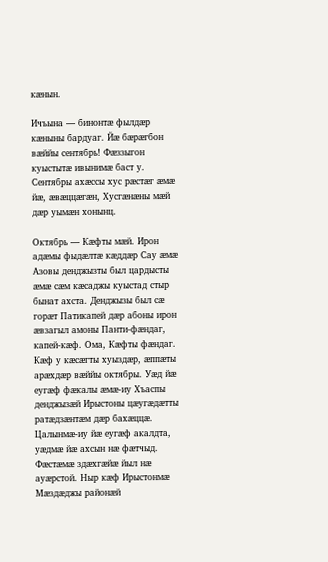кæнын.

Ичъына — бинонтæ фылдæр кæныны бардуаг. Йæ бæрæгбон вæййы сентябрь! Фæззыгон куыстытæ ивынимæ баст у. Сентябры ахæссы хус рæстæг æмæ йæ, æвæццæгæн, Хусгæнæны мæй дæр уымæн хонынц.

Октябрь — Кæфты мæй. Ирон адæмы фыдæлтæ кæддæр Сау æмæ Азовы денджызты был цардысты æмæ сæм кæсаджы куыстад стыр бынат ахста. Денджызы был сæ горæт Патикапей дæр абоны ирон æвзагыл амоны Панти-фæндаг, капей-кæф. Ома, Кæфты фæндаг. Кæф у кæсæгты хуыздæр, æппæты арæхдæр вæййы октябры. Уæд йæ еугæф фæкалы æмæ-иу Хъаспы денджызæй Ирыстоны цæугæдæтты ратæдзæнтæм дæр бахæццæ. Цалынмæ-иу йæ еугæф акалдта, уæдмæ йæ ахсын нæ фæтчыд. Фæстæмæ здæхгæйæ йыл нæ ауæрстой. Ныр кæф Ирыстонмæ Мæздæджы районæй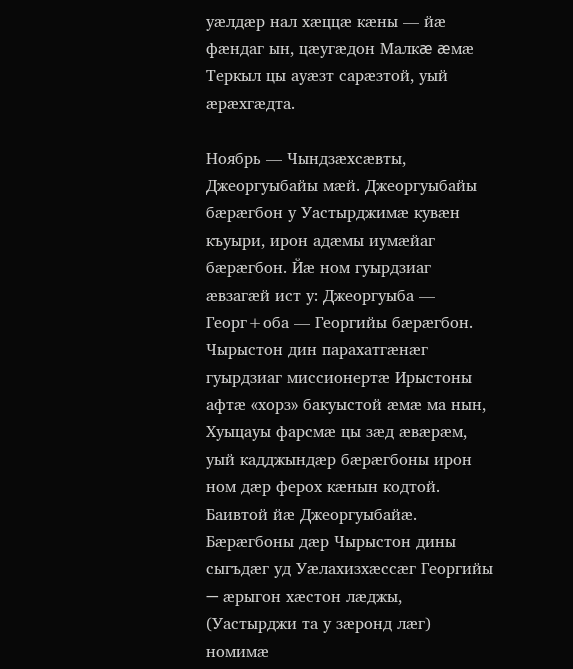уæлдæр нал хæццæ кæны — йæ фæндаг ын, цæугæдон Малкæ æмæ Теркыл цы ауæзт сарæзтой, уый æрæхгæдта.

Ноябрь — Чындзæхсæвты, Джеоргуыбайы мæй. Джеоргуыбайы бæрæгбон у Уастырджимæ кувæн къуыри, ирон адæмы иумæйаг бæрæгбон. Йæ ном гуырдзиаг æвзагæй ист у: Джеоргуыба — Георг+оба — Георгийы бæрæгбон. Чырыстон дин парахатгæнæг гуырдзиаг миссионертæ Ирыстоны афтæ «хорз» бакуыстой æмæ ма нын, Хуыцауы фарсмæ цы зæд æвæрæм, уый кадджындæр бæрæгбоны ирон ном дæр ферох кæнын кодтой. Баивтой йæ Джеоргуыбайæ. Бæрæгбоны дæр Чырыстон дины сыгъдæг уд Уæлахизхæссæг Георгийы — æрыгон хæстон лæджы, (Уастырджи та у зæронд лæг) номимæ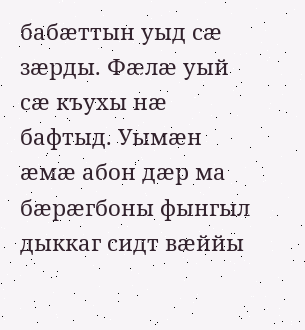бабæттын уыд сæ зæрды. Фæлæ уый сæ къухы нæ бафтыд. Уымæн æмæ абон дæр ма бæрæгбоны фынгыл дыккаг сидт вæййы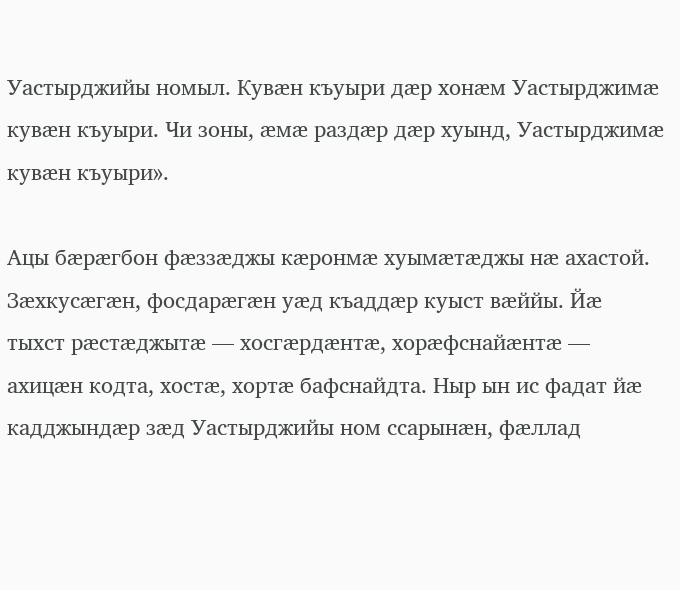Уастырджийы номыл. Кувæн къуыри дæр хонæм Уастырджимæ кувæн къуыри. Чи зоны, æмæ раздæр дæр хуынд, Уастырджимæ кувæн къуыри».

Ацы бæрæгбон фæззæджы кæронмæ хуымæтæджы нæ ахастой. Зæхкусæгæн, фосдарæгæн уæд къаддæр куыст вæййы. Йæ тыхст рæстæджытæ — хосгæрдæнтæ, хорæфснайæнтæ — ахицæн кодта, хостæ, хортæ бафснайдта. Ныр ын ис фадат йæ кадджындæр зæд Уастырджийы ном ссарынæн, фæллад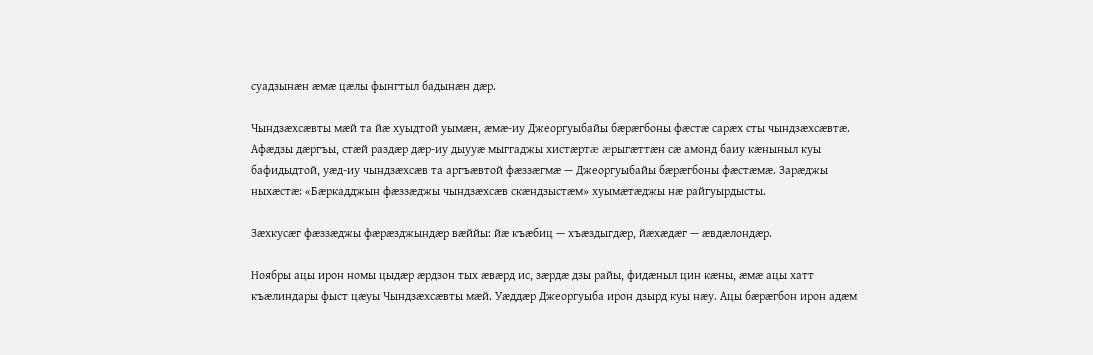суадзынæн æмæ цæлы фынгтыл бадынæн дæр.

Чындзæхсæвты мæй та йæ хуыдтой уымæн, æмæ-иу Джеоргуыбайы бæрæгбоны фæстæ сарæх сты чындзæхсæвтæ. Афæдзы дæргъы, стæй раздæр дæр-иу дыууæ мыггаджы хистæртæ æрыгæттæн сæ амонд баиу кæныныл куы бафидыдтой, уæд-иу чындзæхсæв та аргъæвтой фæззæгмæ — Джеоргуыбайы бæрæгбоны фæстæмæ. Зарæджы ныхæстæ: «Бæркадджын фæззæджы чындзæхсæв скæндзыстæм» хуымæтæджы нæ райгуырдысты.

Зæхкусæг фæззæджы фæрæзджындæр вæййы: йæ къæбиц — хъæздыгдæр, йæхæдæг — æвдæлондæр.

Ноябры ацы ирон номы цыдæр æрдзон тых æвæрд ис, зæрдæ дзы райы, фидæныл цин кæны, æмæ ацы хатт къæлиндары фыст цæуы Чындзæхсæвты мæй. Уæддæр Джеоргуыба ирон дзырд куы нæу. Ацы бæрæгбон ирон адæм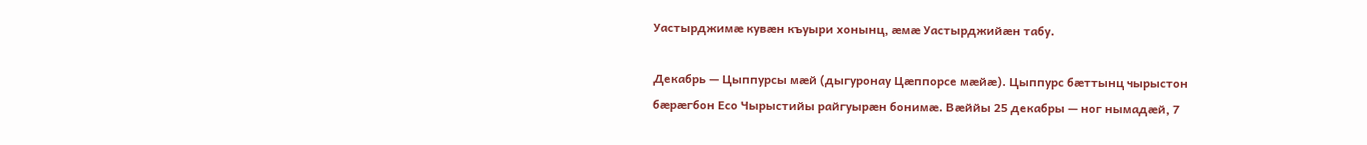Уастырджимæ кувæн къуыри хонынц, æмæ Уастырджийæн табу.

Декабрь — Цыппурсы мæй (дыгуронау Цæппорсе мæйæ). Цыппурс бæттынц чырыстон бæрæгбон Есо Чырыстийы райгуырæн бонимæ. Вæййы 25 декабры — ног нымадæй, 7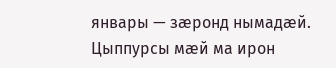январы — зæронд нымадæй. Цыппурсы мæй ма ирон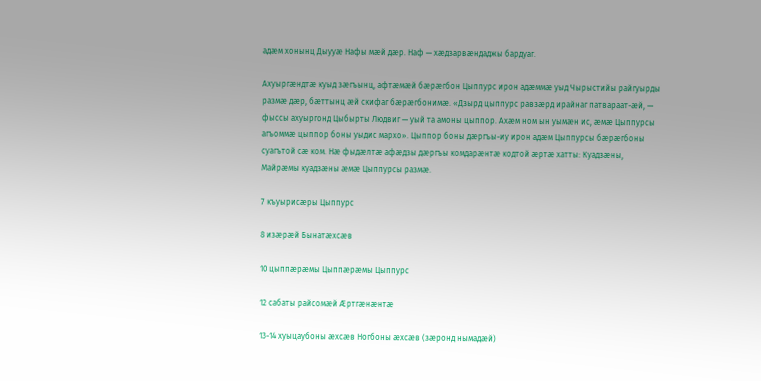адæм хонынц Дыууæ Нафы мæй дæр. Наф — хæдзарвæндаджы бардуаг.

Ахуыргæндтæ куыд зæгъынц, афтæмæй бæрæгбон Цыппурс ирон адæммæ уыд Чырыстийы райгуырды размæ дæр, бæттынц æй скифаг бæрæгбонимæ. «Дзырд цыппурс равзæрд ирайнаг патвараат-æй, — фыссы ахуыргонд Цыбырты Людвиг — уый та амоны цыппор. Ахæм ном ын уымæн ис, æмæ Цыппурсы агъоммæ цыппор боны уыдис мархо». Цыппор боны дæргъы-иу ирон адæм Цыппурсы бæрæгбоны суагътой сæ ком. Нæ фыдæлтæ афæдзы дæргъы комдарæнтæ кодтой æртæ хатты: Куадзæны, Майрæмы куадзæны æмæ Цыппурсы размæ.

7 къуырисæры Цыппурс

8 изæрæй Бынатæхсæв

10 цыппæрæмы Цыппæрæмы Цыппурс

12 сабаты райсомæй Æртгæнæнтæ

13-14 хуыцаубоны æхсæв Ногбоны æхсæв (зæронд нымадæй)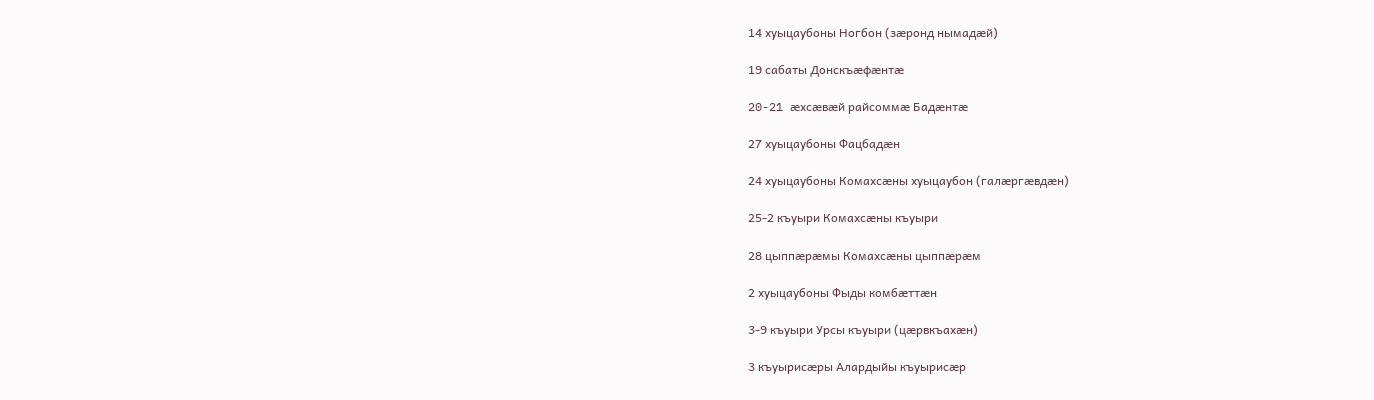14 хуыцаубоны Ногбон (зæронд нымадæй)

19 сабаты Донскъæфæнтæ

20-21 æхсæвæй райсоммæ Бадæнтæ

27 хуыцаубоны Фацбадæн

24 хуыцаубоны Комахсæны хуыцаубон (галæргæвдæн)

25-2 къуыри Комахсæны къуыри

28 цыппæрæмы Комахсæны цыппæрæм

2 хуыцаубоны Фыды комбæттæн

3-9 къуыри Урсы къуыри (цæрвкъахæн)

3 къуырисæры Алардыйы къуырисæр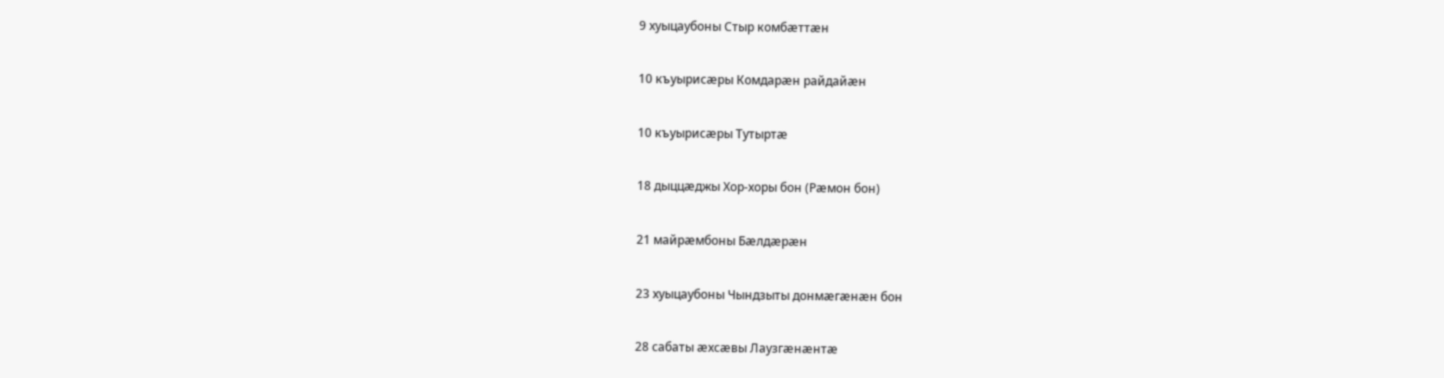9 хуыцаубоны Стыр комбæттæн

10 къуырисæры Комдарæн райдайæн

10 къуырисæры Тутыртæ

18 дыццæджы Хор-хоры бон (Рæмон бон)

21 майрæмбоны Бæлдæрæн

23 хуыцаубоны Чындзыты донмæгæнæн бон

28 сабаты æхсæвы Лаузгæнæнтæ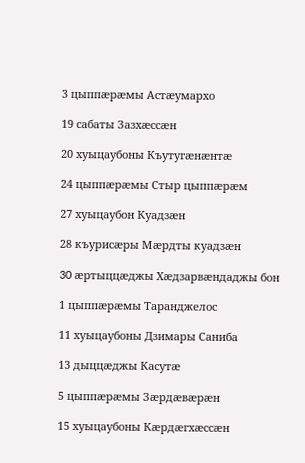3 цыппæрæмы Астæумархо

19 сабаты Зазхæссæн

20 хуыцаубоны Къутугæнæнтæ

24 цыппæрæмы Стыр цыппæрæм

27 хуыцаубон Куадзæн

28 къурисæры Мæрдты куадзæн

30 æртыццæджы Хæдзарвæндаджы бон

1 цыппæрæмы Таранджелос

11 хуыцаубоны Дзимары Саниба

13 дыццæджы Касутæ

5 цыппæрæмы Зæрдæвæрæн

15 хуыцаубоны Кæрдæгхæссæн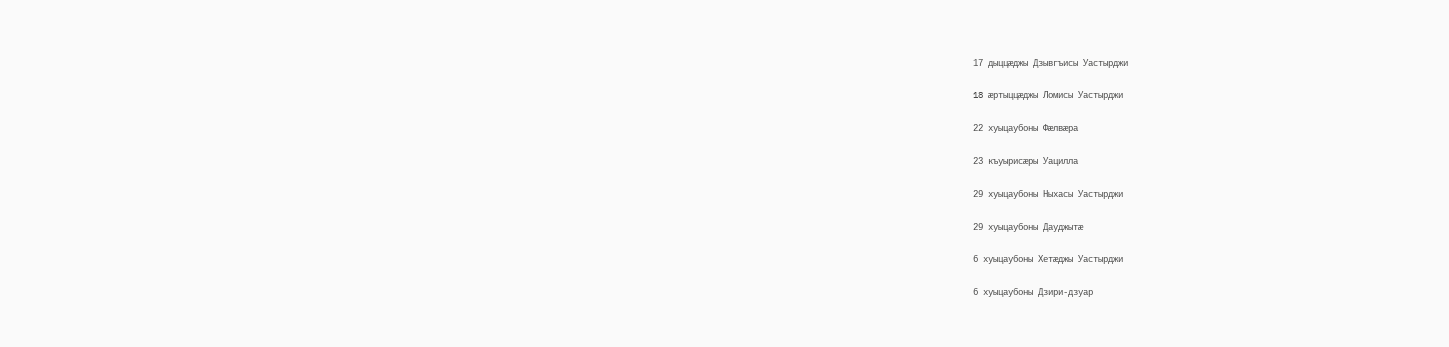17 дыццæджы Дзывгъисы Уастырджи

18 æртыццæджы Ломисы Уастырджи

22 хуыцаубоны Фæлвæра

23 къуырисæры Уацилла

29 хуыцаубоны Ныхасы Уастырджи

29 хуыцаубоны Дауджытæ

6 хуыцаубоны Хетæджы Уастырджи

6 хуыцаубоны Дзири-дзуар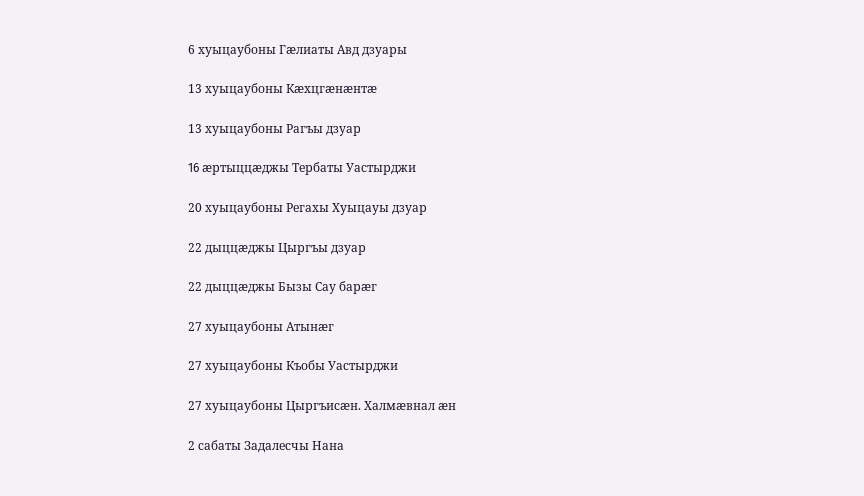6 хуыцаубоны Гæлиаты Авд дзуары

13 хуыцаубоны Кæхцгæнæнтæ

13 хуыцаубоны Рагъы дзуар

16 æртыццæджы Тербаты Уастырджи

20 хуыцаубоны Регахы Хуыцауы дзуар

22 дыццæджы Цыргъы дзуар

22 дыццæджы Бызы Сау барæг

27 хуыцаубоны Атынæг

27 хуыцаубоны Къобы Уастырджи

27 хуыцаубоны Цыргъисæн. Халмæвнал æн

2 сабаты Задалесчы Нана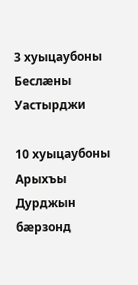3 хуыцаубоны Беслæны Уастырджи

10 хуыцаубоны Арыхъы Дурджын бæрзонд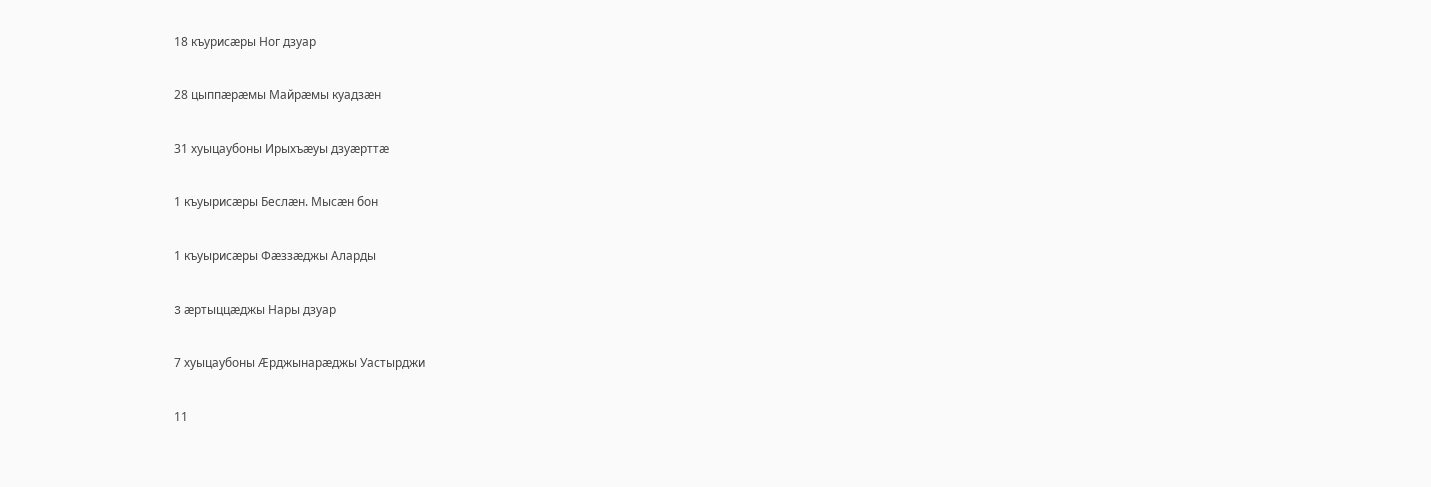18 къурисæры Ног дзуар

28 цыппæрæмы Майрæмы куадзæн

31 хуыцаубоны Ирыхъæуы дзуæрттæ

1 къуырисæры Беслæн. Мысæн бон

1 къуырисæры Фæззæджы Аларды

3 æртыццæджы Нары дзуар

7 хуыцаубоны Æрджынарæджы Уастырджи

11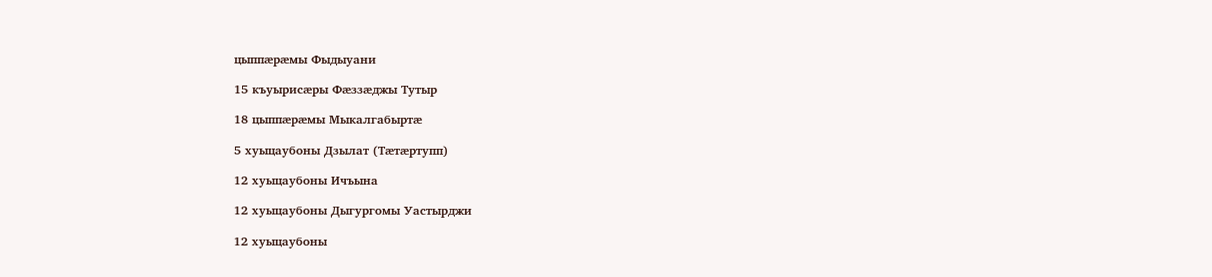цыппæрæмы Фыдыуани

15 къуырисæры Фæззæджы Тутыр

18 цыппæрæмы Мыкалгабыртæ

5 хуыцаубоны Дзылат (Тæтæртупп)

12 хуыцаубоны Ичъына

12 хуыцаубоны Дыгургомы Уастырджи

12 хуыцаубоны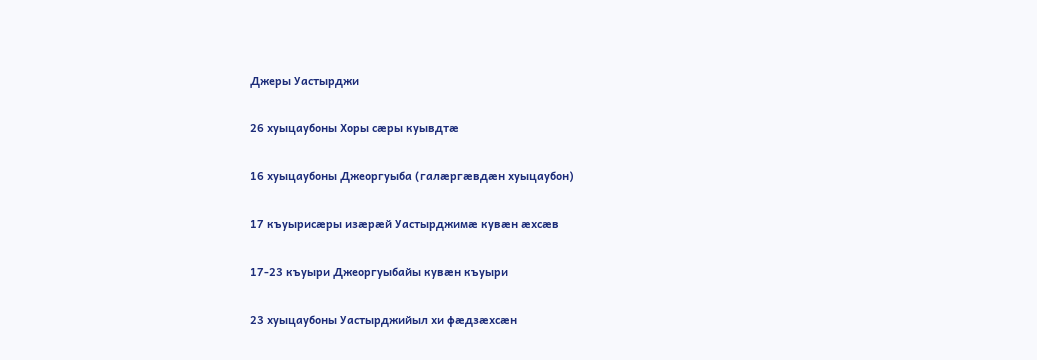Джеры Уастырджи

26 хуыцаубоны Хоры сæры куывдтæ

16 хуыцаубоны Джеоргуыба (галæргæвдæн хуыцаубон)

17 къуырисæры изæрæй Уастырджимæ кувæн æхсæв

17-23 къуыри Джеоргуыбайы кувæн къуыри

23 хуыцаубоны Уастырджийыл хи фæдзæхсæн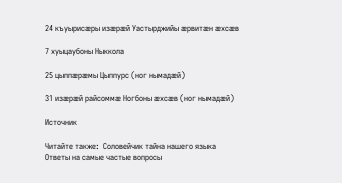24 къуырисæры изæрæй Уастырджийы æрвитæн æхсæв

7 хуыцаубоны Ныккола

25 цыппæрæмы Цыппурс (ног нымадæй)

31 изæрæй райсоммæ Ногбоны æхсæв (ног нымадæй)

Источник

Читайте также:  Соловейчик тайна нашего языка
Ответы на самые частые вопросы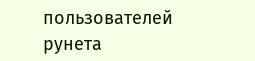пользователей рунета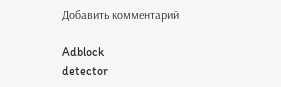Добавить комментарий

Adblock
detector